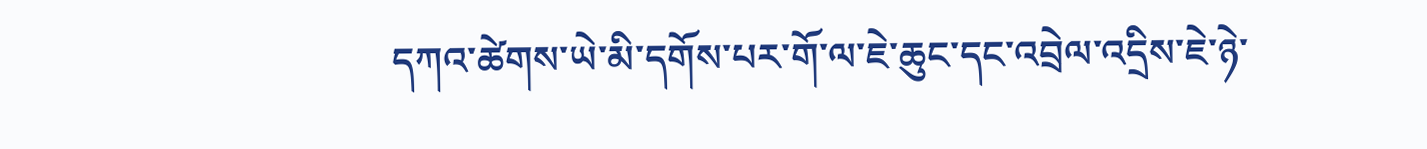དཀའ་ཚེགས་ཡེ་མི་དགོས་པར་གོ་ལ་ཇེ་ཆུང་དང་འབྲེལ་འདྲིས་ཇེ་ཉེ་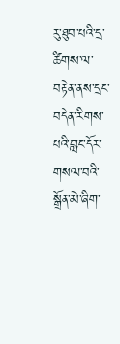རུ་ཐུབ་པའི་དྲ་ཚིགས་ལ་བརྟེན་ནས་དྲང་བདེན་རིགས་པའི་བླང་དོར་གསལ་བའི་སྒྲོན་མེ་ཞིག་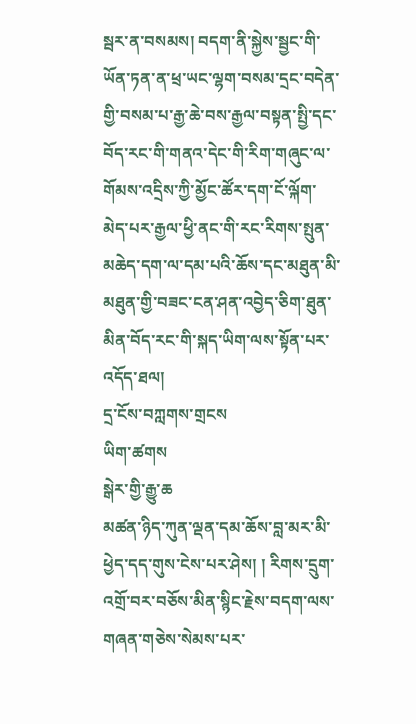སྦར་ན་བསམས། བདག་ནི་སྐྱེས་སྦྱང་གི་ཡོན་ཏན་ན་ཕྲ་ཡང་ལྷག་བསམ་དྲང་བདེན་གྱི་བསམ་པ་རྒྱ་ཆེ་བས་རྒྱལ་བསྟན་སྤྱི་དང་བོད་རང་གི་གནའ་དེང་གི་རིག་གཞུང་ལ་གོམས་འདྲིས་ཀྱི་མྱོང་ཚོར་དག་ངོ་ལྐོག་མེད་པར་རྒྱལ་ཕྱི་ནང་གི་རང་རིགས་སྤུན་མཆེད་དག་ལ་དམ་པའི་ཆོས་དང་མཐུན་མི་མཐུན་གྱི་བཟང་ངན་ཤན་འབྱེད་ཅིག་ཐུན་མིན་བོད་རང་གི་སྐད་ཡིག་ལས་སྟོན་པར་འདོད་ཐལ།
དྲ་ངོས་བཀླགས་གྲངས
ཡིག་ཚགས
སྒེར་གྱི་རྒྱུ་ཆ
མཚན་ཉིད་ཀུན་ལྡན་དམ་ཆོས་བླ་མར་མི་ཕྱེད་དད་གུས་ངེས་པར་ཤེས། ། རིགས་དྲུག་འགྲོ་བར་བཅོས་མིན་སྙིང་རྗེས་བདག་ལས་གཞན་གཅེས་སེམས་པར་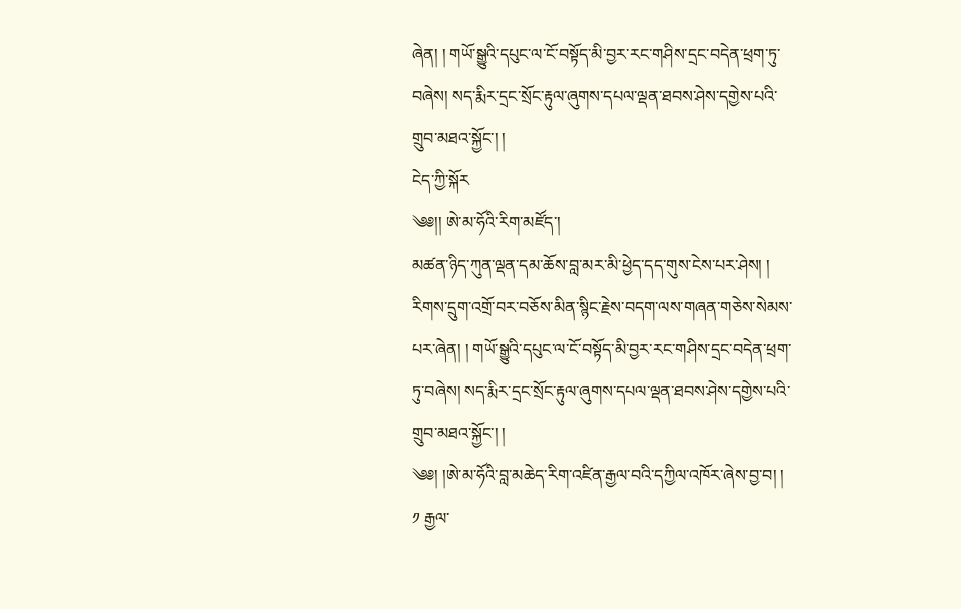ཞེན། ། གཡོ་སྒྱུའི་དཔུང་ལ་ངོ་བསྟོད་མི་བྱར་རང་གཤིས་དྲང་བདེན་ཕྲག་ཏུ་བཞེས། སད་རྨིར་དྲང་སྲོང་རྟུལ་ཞུགས་དཔལ་ལྡན་ཐབས་ཤེས་དགྱེས་པའི་གྲུབ་མཐའ་སྐྱོང་། །
ངེད་ཀྱི་སྐོར
༄༅།། ཨེ་མ་ཧོའི་རིག་མཛོད་།
མཚན་ཉིད་ཀུན་ལྡན་དམ་ཆོས་བླ་མར་མི་ཕྱེད་དད་གུས་ངེས་པར་ཤེས། ། རིགས་དྲུག་འགྲོ་བར་བཅོས་མིན་སྙིང་རྗེས་བདག་ལས་གཞན་གཅེས་སེམས་པར་ཞེན། ། གཡོ་སྒྱུའི་དཔུང་ལ་ངོ་བསྟོད་མི་བྱར་རང་གཤིས་དྲང་བདེན་ཕྲག་ཏུ་བཞེས། སད་རྨིར་དྲང་སྲོང་རྟུལ་ཞུགས་དཔལ་ལྡན་ཐབས་ཤེས་དགྱེས་པའི་གྲུབ་མཐའ་སྐྱོང་། །
༄༅། །ཨེ་མ་ཧོའི་བླ་མཆེད་རིག་འཛིན་རྒྱལ་བའི་དཀྱིལ་འཁོར་ཞེས་བྱ་བ། །
༡ རྒྱལ་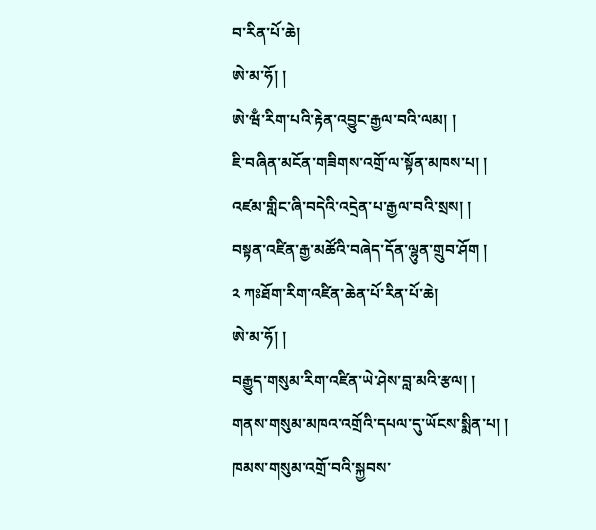བ་རིན་པོ་ཆེ།
ཨེ་མ་ཧོ། །
ཨེ་ཝྃ་རིག་པའི་རྟེན་འབྱུང་རྒྱལ་བའི་ལམ། །
ཇི་བཞིན་མངོན་གཟིགས་འགྲོ་ལ་སྟོན་མཁས་པ། །
འཛམ་གླིང་ཞི་བདེའི་འདྲེན་པ་རྒྱལ་བའི་སྲས། །
བསྟན་འཛིན་རྒྱ་མཚོའི་བཞེད་དོན་ལྷུན་གྲུབ་ཤོག །
༢ ཀཿཐོག་རིག་འཛིན་ཆེན་པོ་རིན་པོ་ཆེ།
ཨེ་མ་ཧོ། །
བརྒྱུད་གསུམ་རིག་འཛིན་ཡེ་ཤེས་བླ་མའི་རྩལ། །
གནས་གསུམ་མཁའ་འགྲོའི་དཔལ་དུ་ཡོངས་སྨིན་པ། །
ཁམས་གསུམ་འགྲོ་བའི་སྐྱབས་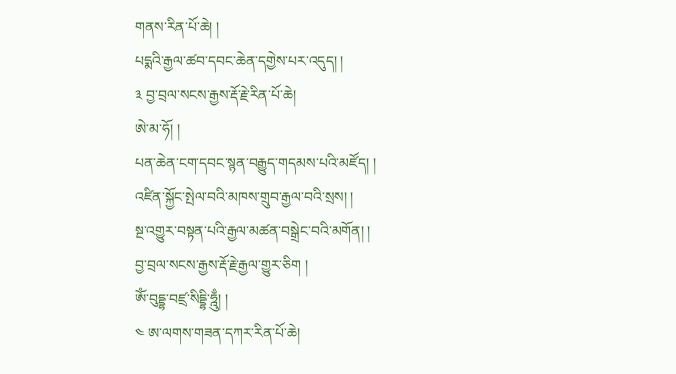གནས་རིན་པོ་ཆེ། །
པདྨའི་རྒྱལ་ཚབ་དབང་ཆེན་དགྱེས་པར་འདུད། །
༣ བྱ་བྲལ་སངས་རྒྱས་རྡོ་རྗེ་རིན་པོ་ཆེ།
ཨེ་མ་ཧོ། །
པན་ཆེན་ངག་དབང་སྙན་བརྒྱུད་གདམས་པའི་མཛོད། །
འཛིན་སྐྱོང་སྤེལ་བའི་མཁས་གྲུབ་རྒྱལ་བའི་སྲས། །
སྔ་འགྱུར་བསྟན་པའི་རྒྱལ་མཚན་བསྒྲེང་བའི་མགོན། །
བྱ་བྲལ་སངས་རྒྱས་རྡོ་རྗེ་རྒྱལ་གྱུར་ཅིག །
ཨོཾ་བུདྡྷ་བཛྲ་སིདྡྷི་ཧྰུྃ། །
༤ ཨ་ལགས་གཟན་དཀར་རིན་པོ་ཆེ།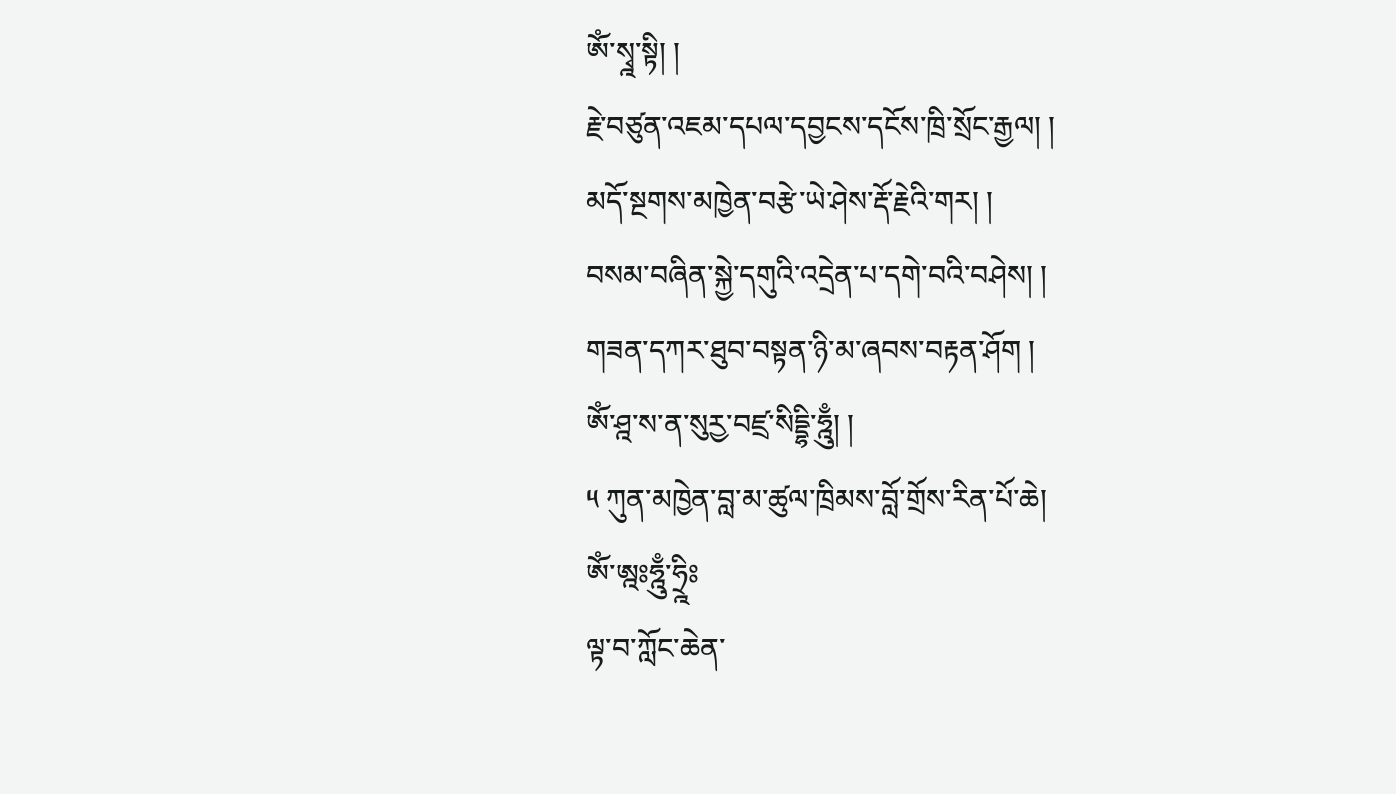ཨོཾ་སྭྰ་སྟི། །
རྗེ་བཙུན་འཇམ་དཔལ་དབྱངས་དངོས་ཁྲི་སྲོང་རྒྱལ། །
མདོ་སྔགས་མཁྱེན་བརྩེ་ཡེ་ཤེས་རྡོ་རྗེའི་གར། །
བསམ་བཞིན་སྐྱེ་དགུའི་འདྲེན་པ་དགེ་བའི་བཤེས། །
གཟན་དཀར་ཐུབ་བསྟན་ཉི་མ་ཞབས་བརྟན་ཤོག །
ཨོཾ་ཤྰ་ས་ན་སུརྱ་བཛྲ་སིདྡྷི་ཧྰུྃ། །
༥ ཀུན་མཁྱེན་བླ་མ་ཚུལ་ཁྲིམས་བློ་གྲོས་རིན་པོ་ཆེ།
ཨོཾ་ཨྰཿཧྰུྃ་ཧྲྰིཿ
ལྟ་བ་ཀློང་ཆེན་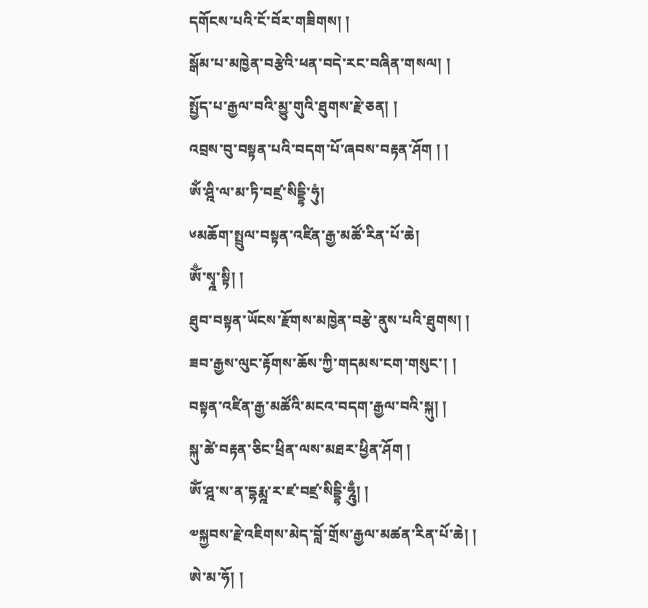དགོངས་པའི་ངོ་བོར་གཟིགས། །
སྒོམ་པ་མཁྱེན་བརྩེའི་ཕན་བདེ་རང་བཞིན་གསལ། །
སྤྱོད་པ་རྒྱལ་བའི་མྱུ་གུའི་ཐུགས་རྗེ་ཅན། །
འབྲས་བུ་བསྟན་པའི་བདག་པོ་ཞབས་བརྟན་ཤོག ། །
ཨོཾ་ཤྰི་ལ་མ་ཏི་བཛྲ་སིདྡྷི་ཧུཾ།
༦མཆོག་སྤྲུལ་བསྟན་འཛིན་རྒྱ་མཚོ་རིན་པོ་ཆེ།
ཨོྃ་སྭྰ་སྟི། །
ཐུབ་བསྟན་ཡོངས་རྫོགས་མཁྱེན་བརྩེ་ནུས་པའི་ཐུགས། །
ཟབ་རྒྱས་ལུང་རྟོགས་ཆོས་ཀྱི་གདམས་ངག་གསུང་། །
བསྟན་འཛིན་རྒྱ་མཚོའི་མངའ་བདག་རྒྱལ་བའི་སྐུ། །
སྐུ་ཚེ་བརྟན་ཅིང་ཕྲིན་ལས་མཐར་ཕྱིན་ཤོག །
ཨོཾ་ཤྰ་ས་ན་དྷརྨྰ་ར་ཛ་བཛྲ་སིདྡྷི་ཧྰུྃ། །
༧སྐྱབས་རྗེ་འཇིགས་མེད་བློ་གྲོས་རྒྱལ་མཚན་རིན་པོ་ཆེ། །
ཨེ་མ་ཧོ། །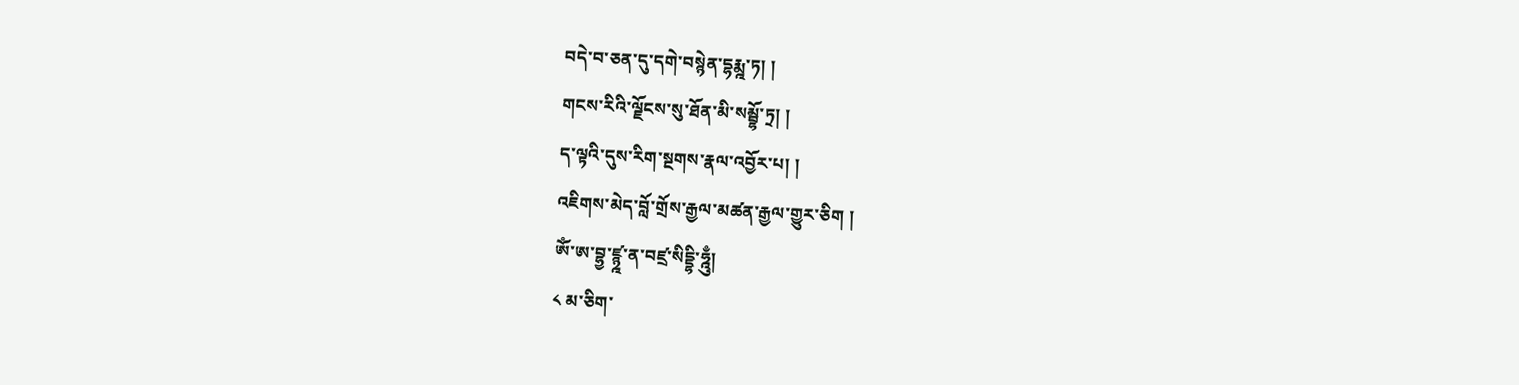བདེ་བ་ཅན་དུ་དགེ་བསྙེན་དྷརྨྰ་ཏ། །
གངས་རིའི་ལྗོངས་སུ་ཐོན་མི་སམྦྷོ་ཏྲ། །
ད་ལྟའི་དུས་རིག་སྔགས་རྣལ་འབྱོར་པ། །
འཇིགས་མེད་བློ་གྲོས་རྒྱལ་མཚན་རྒྱལ་གྱུར་ཅིག །
ཨོཾ་ཨ་བྷྱ་ཛྙྰ་ན་བཛྲ་སིདྡྷི་ཧྰུྃ།
༨ མ་ཅིག་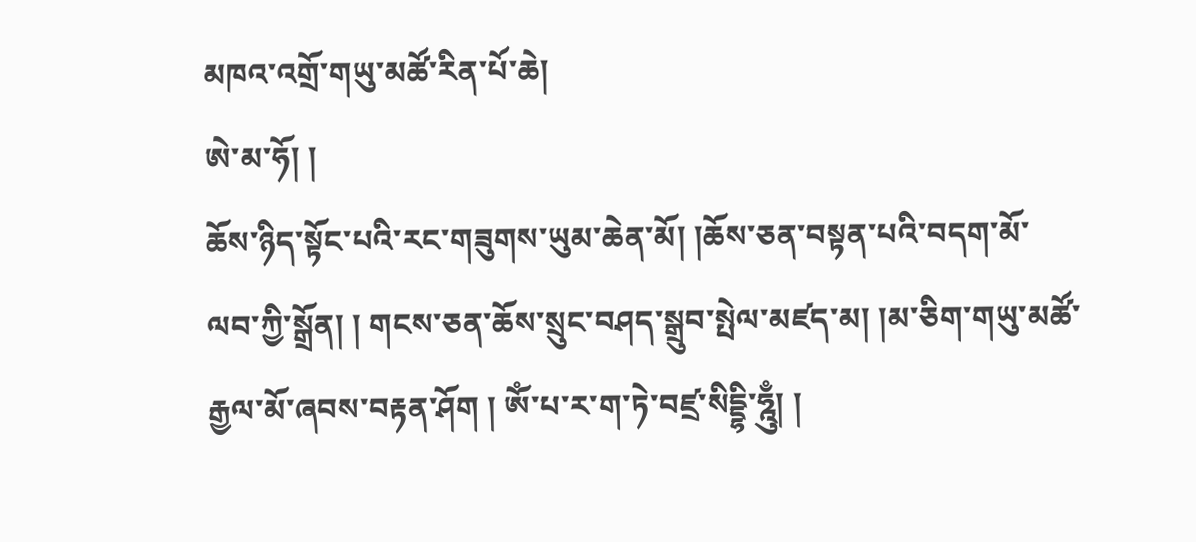མཁའ་འགྲོ་གཡུ་མཚོ་རིན་པོ་ཆེ།
ཨེ་མ་ཧོ། །
ཆོས་ཉིད་སྟོང་པའི་རང་གཟུགས་ཡུམ་ཆེན་མོ། །ཆོས་ཅན་བསྟན་པའི་བདག་མོ་ལབ་ཀྱི་སྒྲོན། ། གངས་ཅན་ཆོས་སྲུང་བཤད་སྒྲུབ་སྤེལ་མཛད་མ། །མ་ཅིག་གཡུ་མཚོ་རྒྱལ་མོ་ཞབས་བརྟན་ཤོག ། ཨོཾ་པ་ར་ག་ཏེ་བཛྲ་སིདྡྷི་ཧྰུྃ། །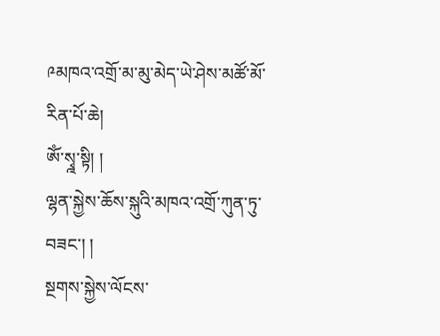༩མཁའ་འགྲོ་མ་མུ་མེད་ཡེ་ཤེས་མཚོ་མོ་རིན་པོ་ཆེ།
ཨོཾ་སྭྰ་སྟི། །
ལྷན་སྐྱེས་ཆོས་སྐུའི་མཁའ་འགྲོ་ཀུན་ཏུ་བཟང་། །
སྔགས་སྐྱེས་ལོངས་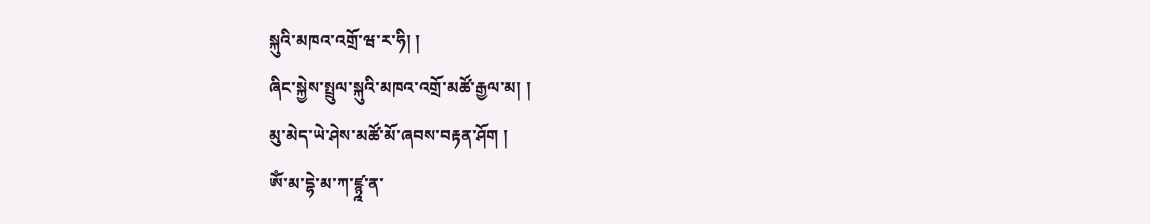སྐུའི་མཁའ་འགྲོ་ཝ་ར་ཧི། །
ཞིང་སྐྱེས་སྤྲུལ་སྐུའི་མཁའ་འགྲོ་མཚོ་རྒྱལ་མ། །
མུ་མེད་ཡེ་ཤེས་མཚོ་མོ་ཞབས་བརྟན་ཤོག །
ཨོཾ་མ་དྷེ་མ་ཀ་ཛྙྰ་ན་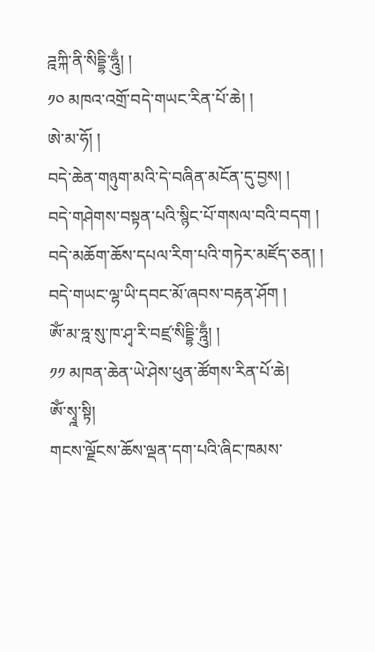ཌྰཀྐི་ནི་སིདྡྷི་ཧྰུྃ། །
༡༠ མཁའ་འགྲོ་བདེ་གཡང་རིན་པོ་ཆེ། །
ཨེ་མ་ཧོ། །
བདེ་ཆེན་གཉུག་མའི་དེ་བཞིན་མངོན་དུ་བྱས། །
བདེ་གཤེགས་བསྟན་པའི་སྙིང་པོ་གསལ་བའི་བདག །
བདེ་མཆོག་ཆོས་དཔལ་རིག་པའི་གཏེར་མཛོད་ཅན། །
བདེ་གཡང་ལྷ་ཡི་དབང་མོ་ཞབས་བརྟན་ཤོག །
ཨོཾ་མ་ཧྰ་སུ་ཁ་ཤྭ་རི་བཛྲ་སིདྡྷི་ཧྰུྃ། །
༡༡ མཁན་ཆེན་ཡེ་ཤེས་ཕུན་ཚོགས་རིན་པོ་ཆེ།
ཨོཾ་སྭྰ་སྟི།
གངས་ལྗོངས་ཆོས་ལྡན་དག་པའི་ཞིང་ཁམས་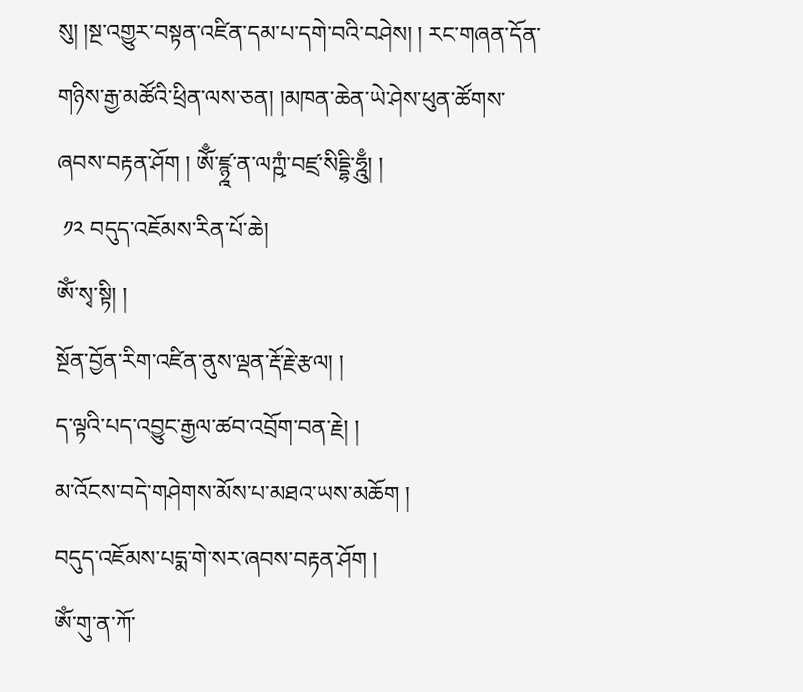སུ། །སྔ་འགྱུར་བསྟན་འཛིན་དམ་པ་དགེ་བའི་བཤེས། ། རང་གཞན་དོན་གཉིས་རྒྱ་མཚོའི་ཕྲིན་ལས་ཅན། །མཁན་ཆེན་ཡེ་ཤེས་ཕུན་ཚོགས་ཞབས་བརྟན་ཤོག ། ཨོྃ་ཛྙྰ་ན་ལཀྵཾ་བཛྲ་སིདྡྷི་ཧྰུྃ། །
 ༡༢ བདུད་འཇོམས་རིན་པོ་ཆེ།
ཨོཾ་སྭ་སྟི། །
སྔོན་བྱོན་རིག་འཛིན་ནུས་ལྡན་རྡོ་རྗེ་རྩལ། །
ད་ལྟའི་པད་འབྱུང་རྒྱལ་ཚབ་འབྲོག་བན་རྗེ། །
མ་འོངས་བདེ་གཤེགས་མོས་པ་མཐའ་ཡས་མཆོག །
བདུད་འཇོམས་པདྨ་གེ་སར་ཞབས་བརྟན་ཤོག །
ཨོཾ་གུ་ན་ཀོ་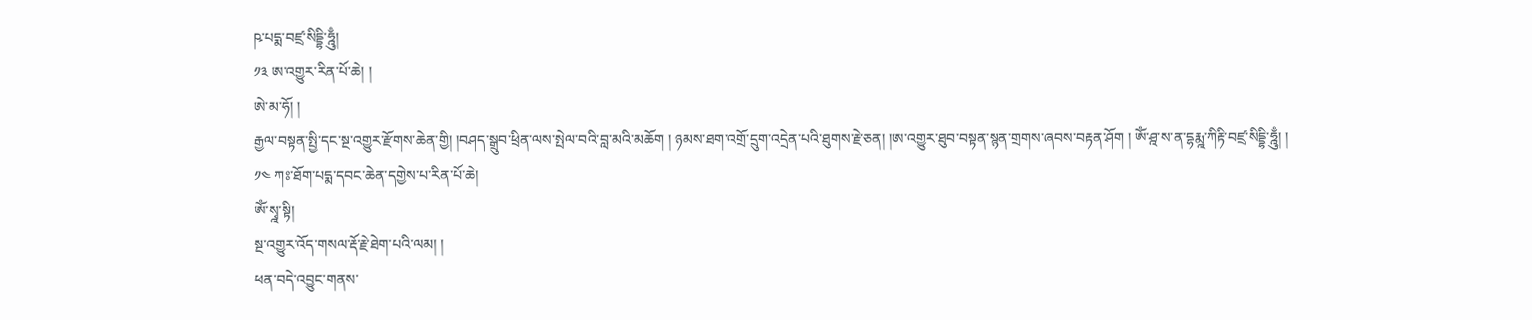ཥ་པདྨ་བཛྲ་སིདྡྷི་ཧྰུྃ།
༡༣ ཨ་འགྱུར་རིན་པོ་ཆེ། །
ཨེ་མ་ཧོ། །
རྒྱལ་བསྟན་སྤྱི་དང་སྔ་འགྱུར་རྫོགས་ཆེན་གྱི། །བཤད་སྒྲུབ་ཕྲིན་ལས་སྤེལ་བའི་བླ་མའི་མཆོག ། ཉམས་ཐག་འགྲོ་དྲུག་འདྲེན་པའི་ཐུགས་རྗེ་ཅན། །ཨ་འགྱུར་ཐུབ་བསྟན་སྙན་གྲགས་ཞབས་བརྟན་ཤོག ། ཨོཾ་ཤྰ་ས་ན་དྷརྨྰ་ཀིརྟི་བཛྲ་སིདྡྷི་ཧྰུྃ། །
༡༤ ཀཿ་ཐོག་པདྨ་དབང་ཆེན་དགྱེས་པ་རིན་པོ་ཆེ།
ཨོཾ་སྭྰ་སྟི།
སྔ་འགྱུར་འོད་གསལ་རྡོ་རྗེ་ཐེག་པའི་ལམ། །
ཕན་བདེ་འབྱུང་གནས་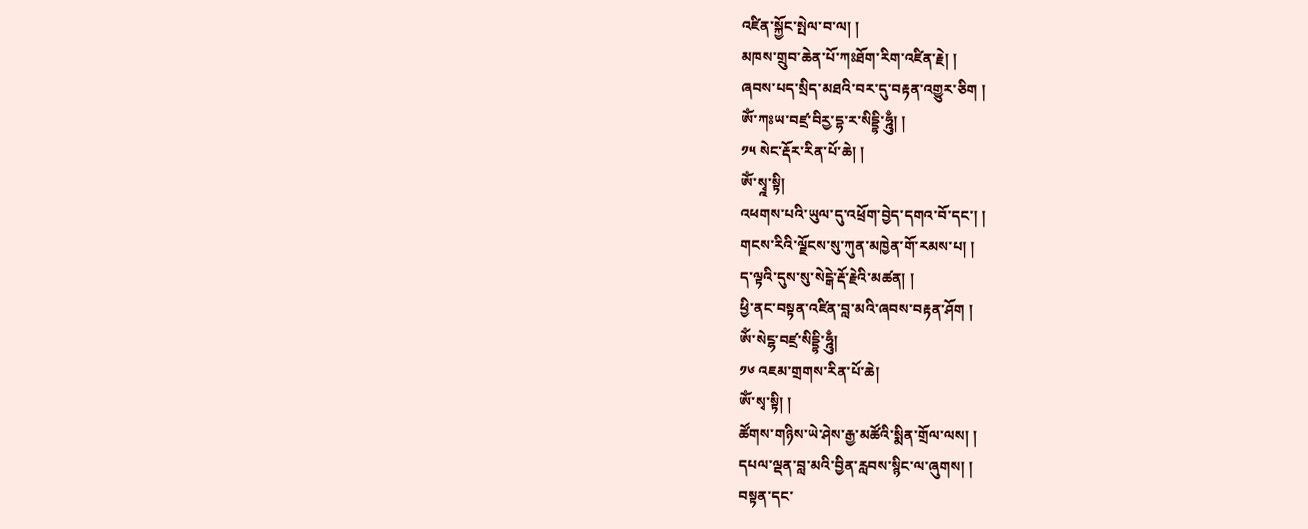འཛིན་སྐྱོང་སྤེལ་བ་ལ། །
མཁས་གྲུབ་ཆེན་པོ་ཀཿཐོག་རིག་འཛིན་རྗེ། །
ཞབས་པད་སྲིད་མཐའི་བར་དུ་བརྟན་འགྱུར་ཅིག །
ཨོཾ་ཀཿཡ་བཛྲ་བིརྱ་དྷ་ར་སིདྡྷི་ཧྰུྃ། །
༡༥ སེང་རྡོར་རིན་པོ་ཆེ། །
ཨོཾ་སྭྰ་སྟི།
འཕགས་པའི་ཡུལ་དུ་འཕྲོག་བྱེད་དགའ་བོ་དང་། །
གངས་རིའི་ལྗོངས་སུ་ཀུན་མཁྱེན་གོ་རམས་པ། །
ད་ལྟའི་དུས་སུ་སེངྒེ་རྡོ་རྗེའི་མཚན། །
ཕྱི་ནང་བསྟན་འཛིན་བླ་མའི་ཞབས་བརྟན་ཤོག །
ཨོཾ་སེངྷ་བཛྲ་སིདྡྷི་ཧྰུྃ།
༡༦ འཇམ་གྲགས་རིན་པོ་ཆེ།
ཨོཾ་སྭ་སྟི། །
ཚོགས་གཉིས་ཡེ་ཤེས་རྒྱ་མཚོའི་སྨིན་གྲོལ་ལས། །
དཔལ་ལྡན་བླ་མའི་བྱིན་རླབས་སྙིང་ལ་ཞུགས། །
བསྟན་དང་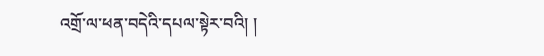འགྲོ་ལ་ཕན་བདེའི་དཔལ་སྟེར་བའི། །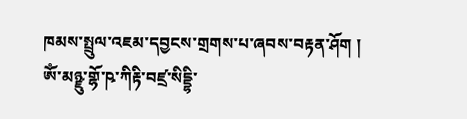ཁམས་སྤྲུལ་འཇམ་དབྱངས་གྲགས་པ་ཞབས་བརྟན་ཤོག །
ཨོཾ་མཉྫུ་གྷོ་ཥ་ཀིརྟི་བཛྲ་སིདྡྷི་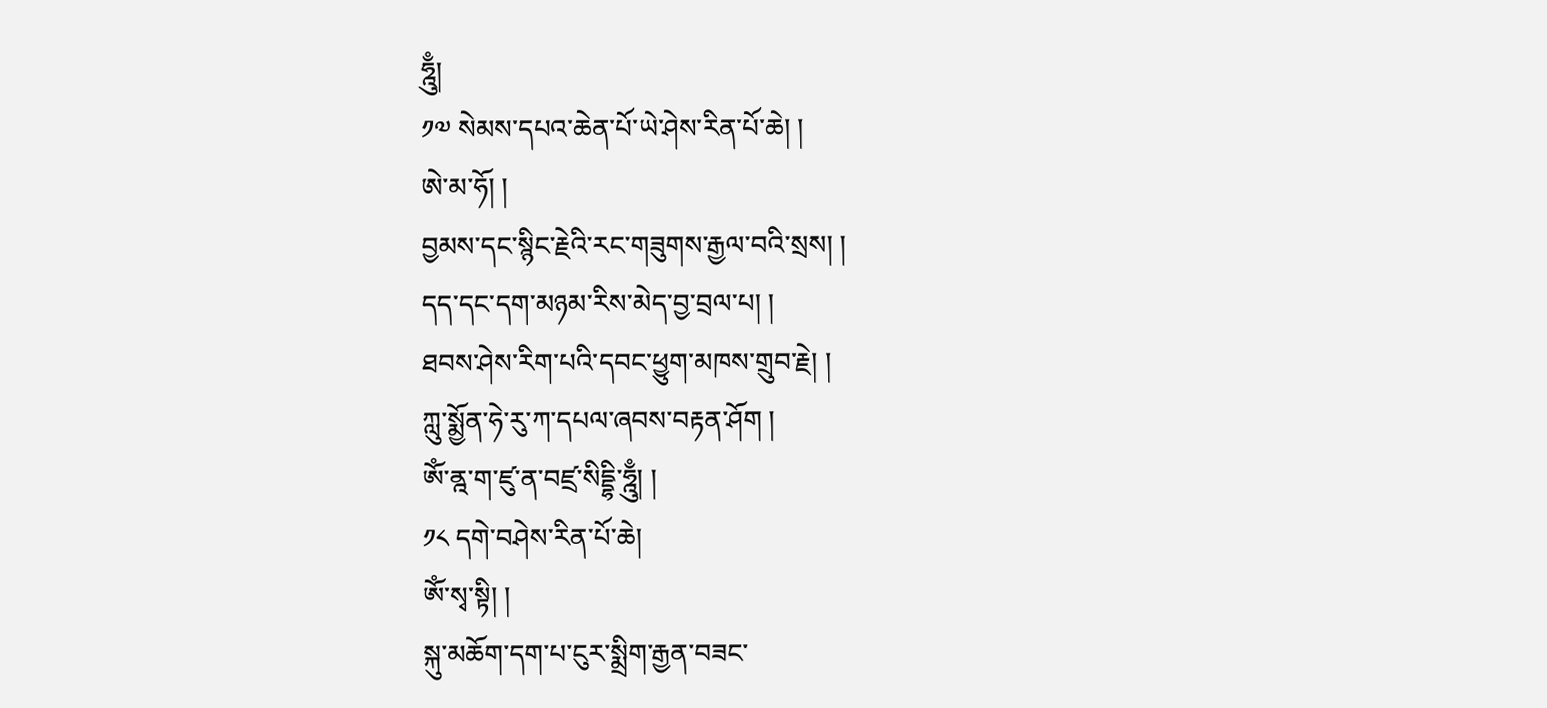ཧྰུྃ།
༡༧ སེམས་དཔའ་ཆེན་པོ་ཡེ་ཤེས་རིན་པོ་ཆེ། །
ཨེ་མ་ཧོ། །
བྱམས་དང་སྙིང་རྗེའི་རང་གཟུགས་རྒྱལ་བའི་སྲས། །
དད་དང་དག་མཉམ་རིས་མེད་བྱ་བྲལ་པ། །
ཐབས་ཤེས་རིག་པའི་དབང་ཕྱུག་མཁས་གྲུབ་རྗེ། །
ཀླུ་སྨྱོན་ཧེ་རུ་ཀ་དཔལ་ཞབས་བརྟན་ཤོག །
ཨོཾ་ནྰ་ག་ཛུ་ན་བཛྲ་སིདྡྷི་ཧྰུྃ། །
༡༨ དགེ་བཤེས་རིན་པོ་ཆེ།
ཨོཾ་སྭ་སྟི། །
སྐུ་མཆོག་དག་པ་ངུར་སྨྲིག་རྒྱན་བཟང་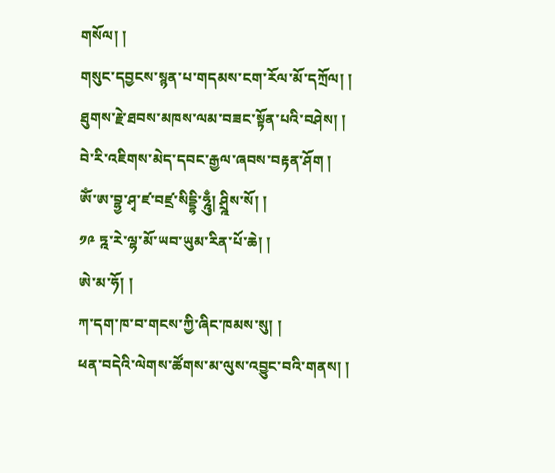གསོལ། །
གསུང་དབྱངས་སྙན་པ་གདམས་ངག་རོལ་མོ་དཀྲོལ། །
ཐུགས་རྗེ་ཐབས་མཁས་ལམ་བཟང་སྟོན་པའི་བཤེས། །
བེ་རི་འཇིགས་མེད་དབང་རྒྱལ་ཞབས་བརྟན་ཤོག །
ཨོཾ་ཨ་བྷྱ་ཤྭ་ཛ་བཛྲ་སིདྡྷི་ཧྰུྃ། ཤྲྰིས་སོ། །
༡༩ ཏྰ་རེ་ལྷ་མོ་ཡབ་ཡུམ་རིན་པོ་ཆེ། །
ཨེ་མ་ཧོ། །
ཀ་དག་ཁ་བ་གངས་ཀྱི་ཞིང་ཁམས་སུ། །
ཕན་བདེའི་ལེགས་ཚོགས་མ་ལུས་འབྱུང་བའི་གནས། །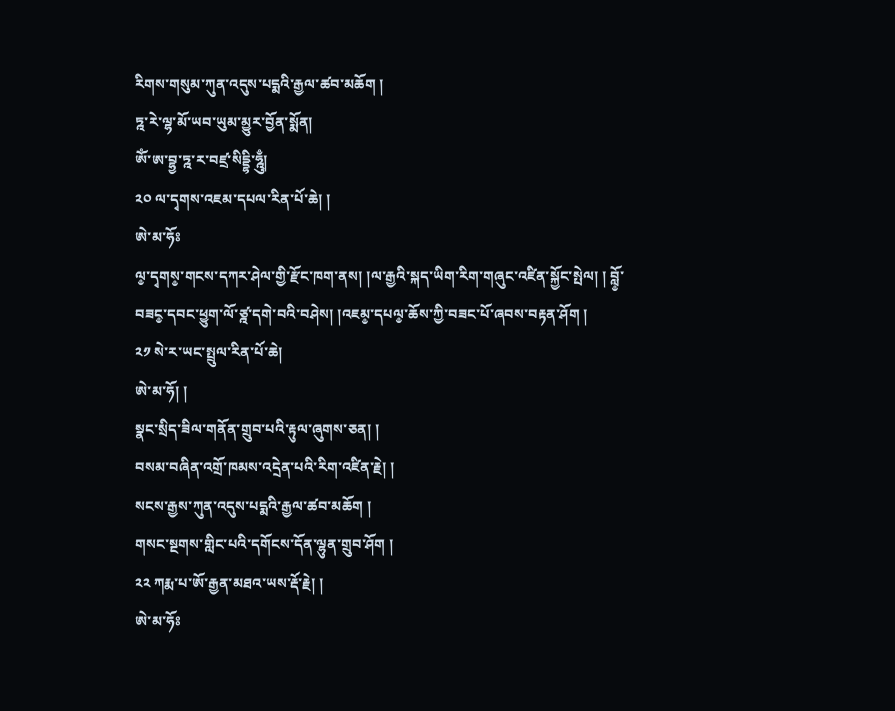རིགས་གསུམ་ཀུན་འདུས་པདྨའི་རྒྱལ་ཚབ་མཆོག །
ཏྰ་རེ་ལྷ་མོ་ཡབ་ཡུམ་མྱུར་བྱོན་སྨོན།
ཨོཾ་ཨ་བྷྱ་ཏྰ་ར་བཛྲ་སིདྡྷི་ཧྰུྃ།
༢༠ ལ་དྭགས་འཇམ་དཔལ་རིན་པོ་ཆེ། །
ཨེ་མ་ཧོཿ
ལ༵་དྭགས༵་གངས་དཀར་ཤེལ་གྱི་རྫོང་ཁག་ནས། །ལ་རྒྱའི་སྐད་ཡིག་རིག་གཞུང་འཛིན་སྐྱོང་སྤེལ། ། བློ༵་བཟང༵་དབང་ཕྱུག་ལོ་ཙྰ་དགེ་བའི་བཤེས། །འཇམ༵་དཔལ༵་ཆོས་ཀྱི་བཟང་པོ་ཞབས་བརྟན་ཤོག །
༢༡ སེ་ར་ཡང་སྤྲུལ་རིན་པོ་ཆེ།
ཨེ་མ་ཧོ། །
སྣང་སྲིད་ཟིལ་གནོན་གྲུབ་པའི་རྟུལ་ཞུགས་ཅན། །
བསམ་བཞིན་འགྲོ་ཁམས་འདྲེན་པའི་རིག་འཛིན་རྗེ། །
སངས་རྒྱས་ཀུན་འདུས་པདྨའི་རྒྱལ་ཚབ་མཆོག །
གསང་སྔགས་གླིང་པའི་དགོངས་དོན་ལྷུན་གྲུབ་ཤོག །
༢༢ ཀརྨ་པ་ཨོ་རྒྱན་མཐའ་ཡས་རྡོ་རྗེ། །
ཨེ་མ་ཧོཿ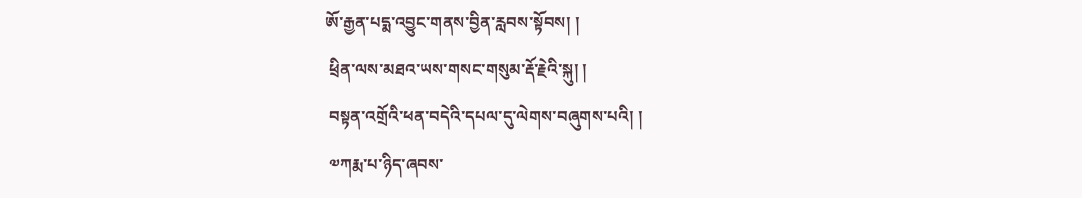ཨོ་རྒྱན་པདྨ་འབྱུང་གནས་བྱིན་རླབས་སྟོབས། །
 ཕྲིན་ལས་མཐའ་ཡས་གསང་གསུམ་རྡོ་རྗེའི་སྐུ། །
 བསྟན་འགྲོའི་ཕན་བདེའི་དཔལ་དུ་ལེགས་བཞུགས་པའི། །
 ༧ཀརྨ་པ་ཉིད་ཞབས་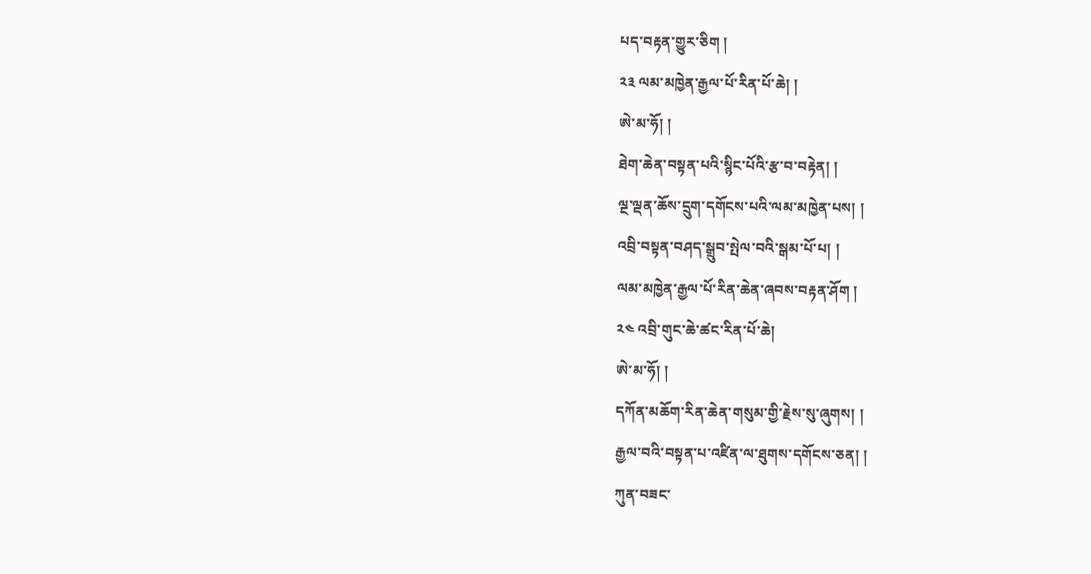པད་བརྟན་གྱུར་ཅིག །
༢༣ ལམ་མཁྱེན་རྒྱལ་པོ་རིན་པོ་ཆེ། །
ཨེ་མ་ཧོ། །
ཐེག་ཆེན་བསྟན་པའི་སྙིང་པོའི་རྩ་བ་བརྟེན། །
ལྔ་ལྡན་ཆོས་དྲུག་དགོངས་པའི་ལམ་མཁྱེན་པས། །
འབྲི་བསྟན་བཤད་སྒྲུབ་སྤེལ་བའི་སྒམ་པོ་པ། །
ལམ་མཁྱེན་རྒྱལ་པོ་རིན་ཆེན་ཞབས་བརྟན་ཤོག །
༢༤ འབྲི་གུང་ཆེ་ཚང་རིན་པོ་ཆེ།
ཨེ་མ་ཧོ། །
དཀོན་མཆོག་རིན་ཆེན་གསུམ་གྱི་རྗེས་སུ་ཞུགས། །
རྒྱལ་བའི་བསྟན་པ་འཛིན་ལ་ཐུགས་དགོངས་ཅན། །
ཀུན་བཟང་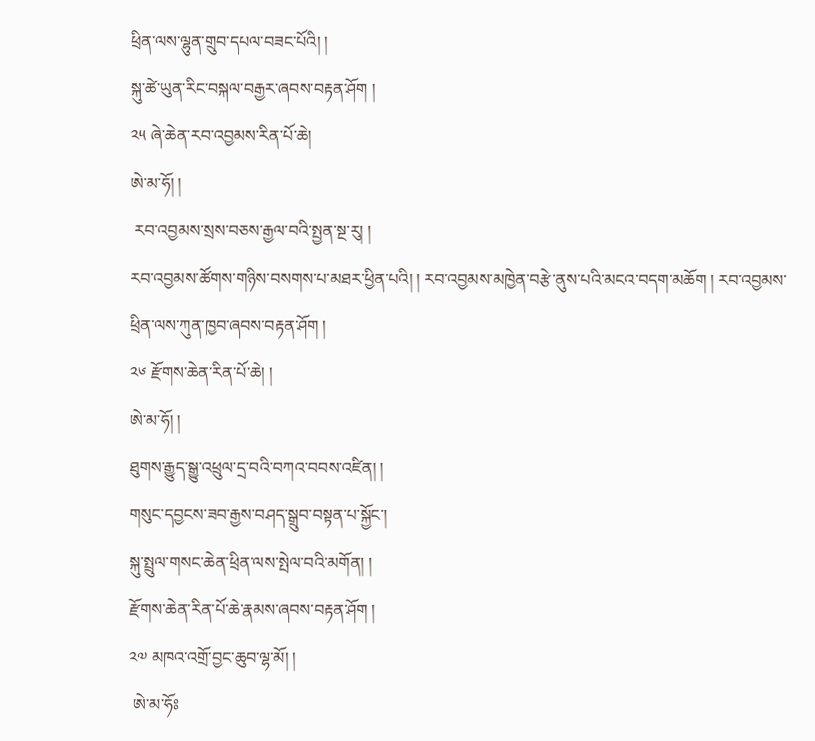ཕྲིན་ལས་ལྷུན་གྲུབ་དཔལ་བཟང་པོའི། །
སྐུ་ཚེ་ཡུན་རིང་བསྐལ་བརྒྱར་ཞབས་བརྟན་ཤོག །
༢༥ ཞེ་ཆེན་རབ་འབྱམས་རིན་པོ་ཆེ།
ཨེ་མ་ཧོ། །
 རབ་འབྱམས་སྲས་བཅས་རྒྱལ་བའི་སྤྱན་སྔ་རུ། །
རབ་འབྱམས་ཚོགས་གཉིས་བསགས་པ་མཐར་ཕྱིན་པའི། ། རབ་འབྱམས་མཁྱེན་བརྩེ་ནུས་པའི་མངའ་བདག་མཆོག ། རབ་འབྱམས་ཕྲིན་ལས་ཀུན་ཁྱབ་ཞབས་བརྟན་ཤོག །
༢༦ རྫོགས་ཆེན་རིན་པོ་ཆེ། །
ཨེ་མ་ཧོ། །
ཐུགས་རྒྱུད་སྒྱུ་འཕྲུལ་དྲ་བའི་བཀའ་བབས་འཛིན། །
གསུང་དབྱངས་ཟབ་རྒྱས་བཤད་སྒྲུབ་བསྟན་པ་སྐྱོང་།
སྐུ་སྤྲུལ་གསང་ཆེན་ཕྲིན་ལས་སྤེལ་བའི་མགོན། །
རྫོགས་ཆེན་རིན་པོ་ཆེ་རྣམས་ཞབས་བརྟན་ཤོག །
༢༧ མཁའ་འགྲོ་བྱང་ཆུབ་ལྷ་མོ། །
 ཨེ་མ་ཧོཿ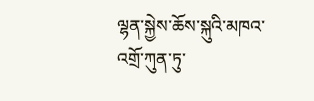ལྷན་སྐྱེས་ཆོས་སྐུའི་མཁའ་འགྲོ་ཀུན་ཏུ་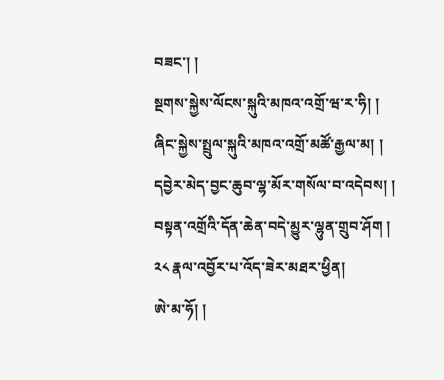བཟང་། །
སྔགས་སྐྱེས་ལོངས་སྐུའི་མཁའ་འགྲོ་ཝ་ར་ཧི། །
ཞིང་སྐྱེས་སྤྲུལ་སྐུའི་མཁའ་འགྲོ་མཚོ་རྒྱལ་མ། །
དབྱེར་མེད་བྱང་ཆུབ་ལྷ་མོར་གསོལ་བ་འདེབས། །
བསྟན་འགྲོའི་དོན་ཆེན་བདེ་མྱུར་ལྷུན་གྲུབ་ཤོག །
༢༨ རྣལ་འབྱོར་པ་འོད་ཟེར་མཐར་ཕྱིན།
ཨེ་མ་ཧོ། །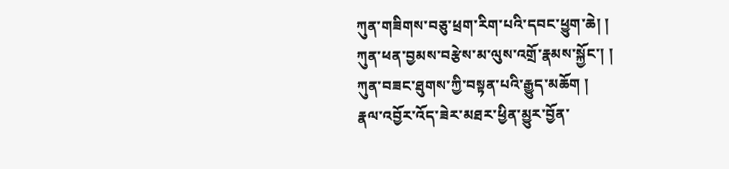ཀུན་གཟིགས་བཅུ་ཕྲག་རིག་པའི་དབང་ཕྱུག་ཆེ། །
ཀུན་ཕན་བྱམས་བརྩེས་མ་ལུས་འགྲོ་རྣམས་སྐྱོང་། །
ཀུན་བཟང་ཐུགས་ཀྱི་བསྟན་པའི་རྒྱུད་མཆོག །
རྣལ་འབྱོར་འོད་ཟེར་མཐར་ཕྱིན་མྱུར་བྱོན་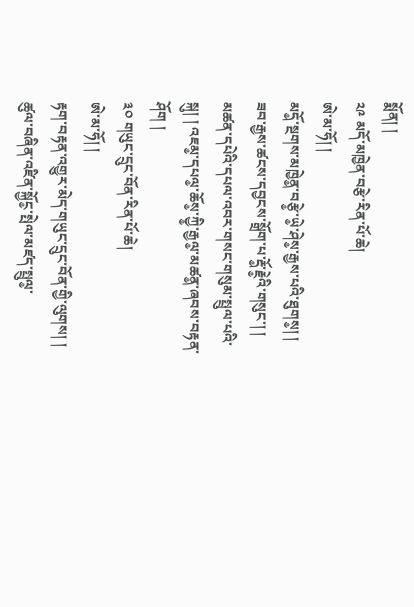སྨོན། །
༢༩ མདོ་མཁྱེན་བརྩེ་རིན་པོ་ཆེ།
ཨེ་མ་ཧོ། །
མདོ༵་སྔགས་མཁྱེན༵་བརྩེ༵་ཡེ༵་ཤེས༵་རྒྱས་པའི་ཐུགས༵། །
ཟབ་རྒྱས་ཚངས་དབྱངས་སྒྲོག་པ་རྡོ༵་རྗེ༵འི་གསུང་། །
མཚན་དཔེའི་དཔལ་འབར་གསང་གསུམ་སྤྲུལ་པའི་སྐུ། ། འཇམ༵་དཔལ༵་ཆོས༵་ཀྱི༵་རྒྱལ༵་མཚན༵་ཞབས་བརྟན་ཤོག །
༣༠ གཡུང་དྲུང་བོན་རིན་པོ་ཆེ།
ཨེ་མ་ཧོ། །
རྟག་བརྟན་འགྱུར་མེད་གཡུང་དྲུང་བོན་གྱི་ལུགས། །
ཚུལ་བཞིན་འཛིན་སྐྱོང༵་སྤེལ་མཛད་སྤྲུལ༵་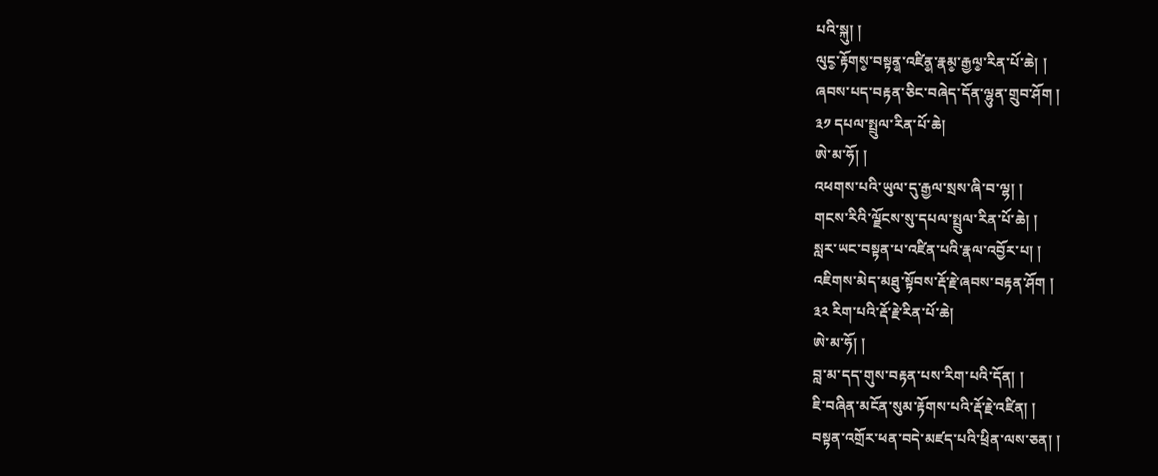པའི་སྐུ། །
ལུང༵་རྟོགས༵་བསྟན༵་འཛིན༵་རྣམ༵་རྒྱལ༵་རིན་པོ་ཆེ། །
ཞབས་པད་བརྟན་ཅིང་བཞེད་དོན་ལྷུན་གྲུབ་ཤོག །
༣༡ དཔལ་སྤྲུལ་རིན་པོ་ཆེ།
ཨེ་མ་ཧོ། །
འཕགས་པའི་ཡུལ་དུ་རྒྱལ་སྲས་ཞི་བ་ལྷ། །
གངས་རིའི་ལྗོངས་སུ་དཔལ་སྤྲུལ་རིན་པོ་ཆེ། །
སླར་ཡང་བསྟན་པ་འཛིན་པའི་རྣལ་འབྱོར་པ། །
འཇིགས་མེད་མཐུ་སྟོབས་རྡོ་རྗེ་ཞབས་བརྟན་ཤོག །
༣༢ རིག་པའི་རྡོ་རྗེ་རིན་པོ་ཆེ།
ཨེ་མ་ཧོ། །
བླ་མ་དད་གུས་བརྟན་པས་རིག་པའི་དོན། །
ཇི་བཞིན་མངོན་སུམ་རྟོགས་པའི་རྡོ་རྗེ་འཛིན། །
བསྟན་འགྲོར་ཕན་བདེ་མཛད་པའི་ཕྲིན་ལས་ཅན། །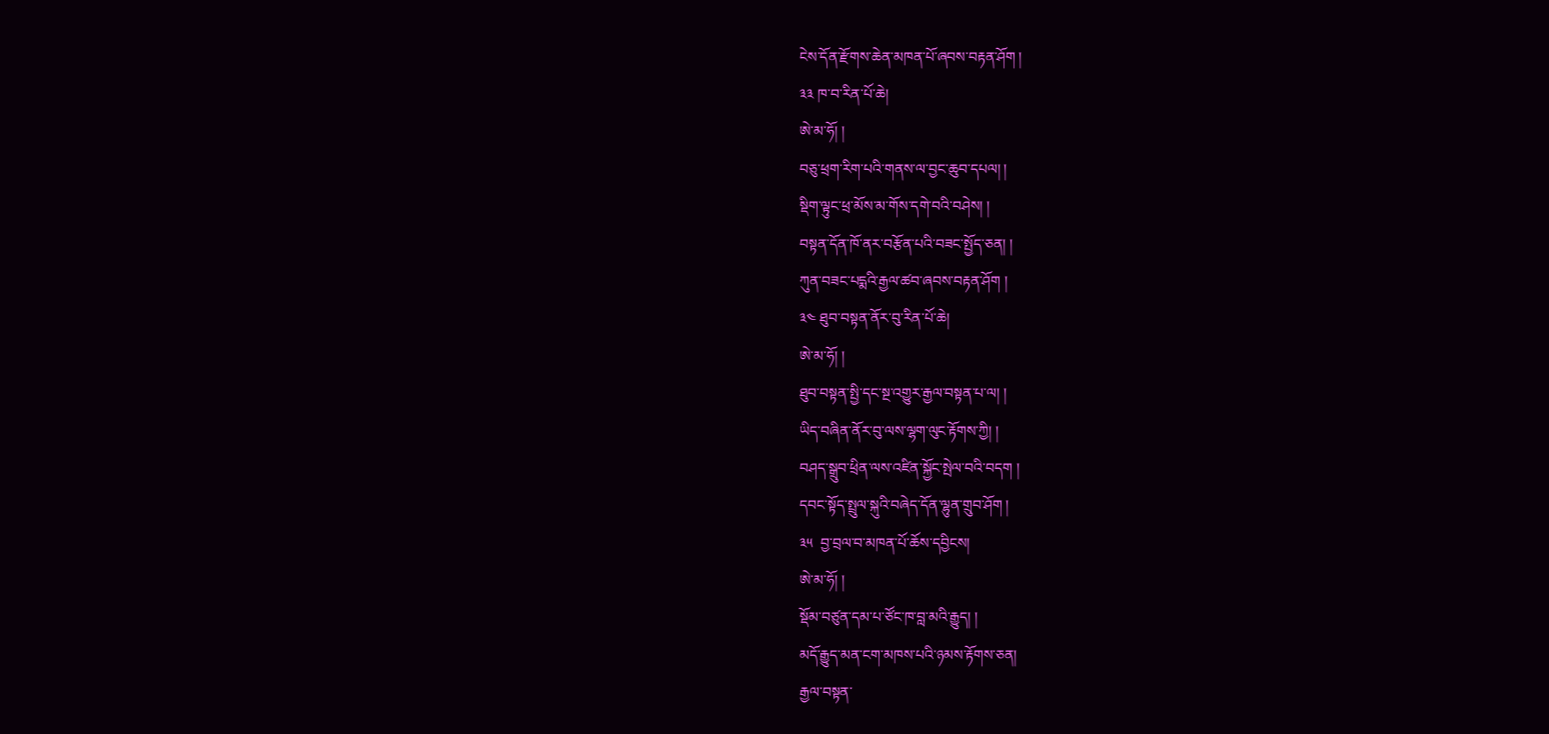ངེས་དོན་རྫོགས་ཆེན་མཁན་པོ་ཞབས་བརྟན་ཤོག །
༣༣ ཁ་བ་རིན་པོ་ཆེ།
ཨེ་མ་ཧོ། །
བཅུ་ཕྲག་རིག་པའི་གནས་ལ་བྱང་ཆུབ་དཔལ། །
སྡིག་ལྟུང་ཕྲ་མོས་མ་གོས་དགེ་བའི་བཤེས། །
བསྟན་དོན་ཁོ་ནར་བརྩོན་པའི་བཟང་སྤྱོད་ཅན། །
ཀུན་བཟང་པདྨའི་རྒྱལ་ཚབ་ཞབས་བརྟན་ཤོག །
༣༤ ཐུབ་བསྟན་ནོར་བུ་རིན་པོ་ཆེ།
ཨེ་མ་ཧོ། །
ཐུབ་བསྟན་སྤྱི་དང་སྔ་འགྱུར་རྒྱལ་བསྟན་པ་ལ། །
ཡིད་བཞིན་ནོར་བུ་ལས་ལྷག་ལུང་རྟོགས་ཀྱི། །
བཤད་སྒྲུབ་ཕྲིན་ལས་འཛིན་སྐྱོང་སྤེལ་བའི་བདག །
དབང་སྟོད་སྤྲུལ་སྐུའི་བཞེད་དོན་ལྷུན་གྲུབ་ཤོག །
༣༥  བྱ་བྲལ་བ་མཁན་པོ་ཆོས་དབྱིངས།
ཨེ་མ་ཧོ། །
སྡོམ་བཙུན་དམ་པ་ཙོང་ཁ་བླ་མའི་རྒྱུད། །
མདོ་རྒྱུད་མན་ངག་མཁས་པའི་ཉམས་རྟོགས་ཅན།
རྒྱལ་བསྟན་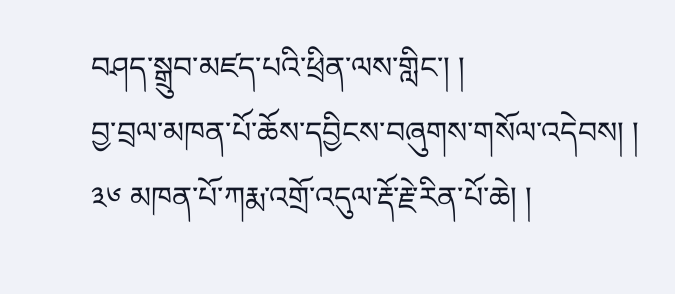བཤད་སྒྲུབ་མཛད་པའི་ཕྲིན་ལས་གླིང་། །
བྱ་བྲལ་མཁན་པོ་ཆོས་དབྱིངས་བཞུགས་གསོལ་འདེབས། །
༣༦ མཁན་པོ་ཀརྨ་འགྲོ་འདུལ་རྡོ་རྗེ་རིན་པོ་ཆེ། །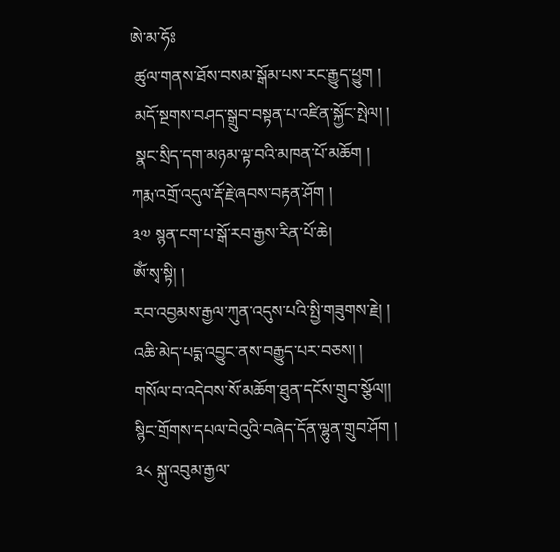ཨེ་མ་ཧོཿ
 ཚུལ་གནས་ཐོས་བསམ་སྒོམ་པས་རང་རྒྱུད་ཕྱུག །
 མདོ་སྔགས་བཤད་སྒྲུབ་བསྟན་པ་འཛིན་སྐྱོང་སྤེལ། །
 སྣང་སྲིད་དག་མཉམ་ལྟ་བའི་མཁན་པོ་མཆོག །
ཀརྨ་འགྲོ་འདུལ་རྡོ་རྗེ་ཞབས་བརྟན་ཤོག །
༣༧ སྙན་ངག་པ་སྒོ་རབ་རྒྱས་རིན་པོ་ཆེ།
ཨོཾ་སྭ་སྟི། །
རབ་འབྱམས་རྒྱལ་ཀུན་འདུས་པའི་སྤྱི་གཟུགས་རྗེ། །
འཆི་མེད་པདྨ་འབྱུང་ནས་བརྒྱུད་པར་བཅས། །
གསོལ་བ་འདེབས་སོ་མཆོག་ཐུན་དངོས་གྲུབ་སྩོལ།།
སྙིང་གྲོགས་དཔལ་བེའུའི་བཞེད་དོན་ལྷུན་གྲུབ་ཤོག །
༣༨ སྐུ་འབུམ་རྒྱལ་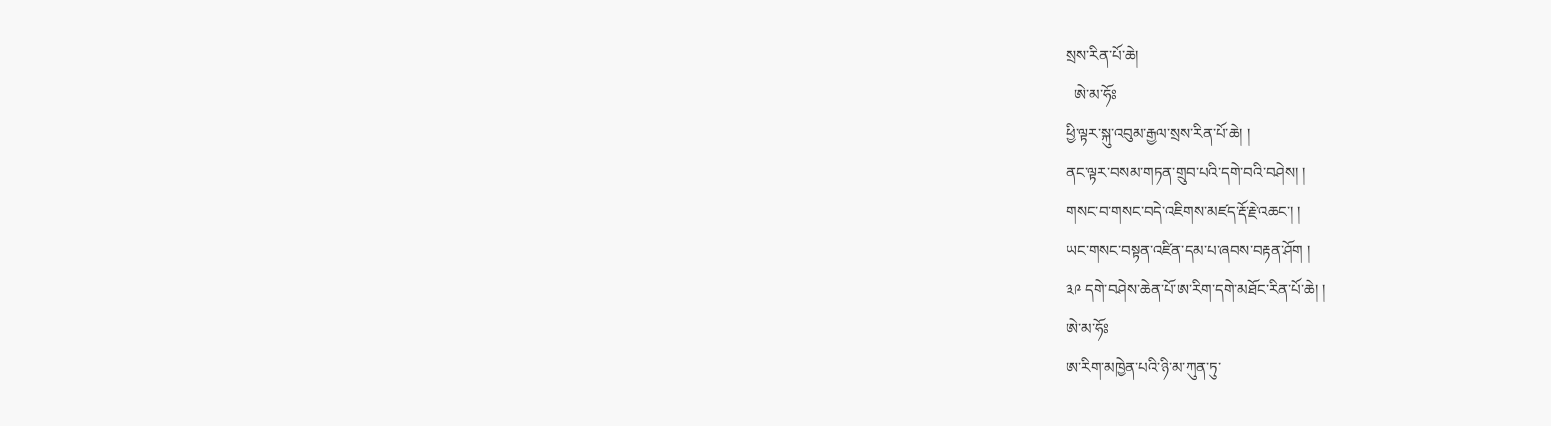སྲས་རིན་པོ་ཆེ།
  ཨེ་མ་ཧོཿ
ཕྱི་ལྟར་སྐུ་འབུམ་རྒྱལ་སྲས་རིན་པོ་ཆེ། །
ནང་ལྟར་བསམ་གཏན་གྲུབ་པའི་དགེ་བའི་བཤེས། །
གསང་བ་གསང་བདེ་འཇིགས་མཛད་རྡོ་རྗེ་འཆང་། །
ཡང་གསང་བསྟན་འཛིན་དམ་པ་ཞབས་བརྟན་ཤོག །
༣༩ དགེ་བཤེས་ཆེན་པོ་ཨ་རིག་དགེ་མཐོང་རིན་པོ་ཆེ། །
ཨེ་མ་ཧོཿ
ཨ་རིག་མཁྱེན་པའི་ཉི་མ་ཀུན་ཏུ་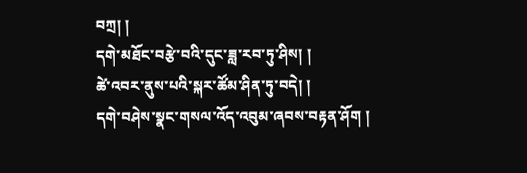བཀྲ། །
དགེ་མཐོང་བརྩེ་བའི་དུང་ཟླ་རབ་ཏུ་ཤིས། །
ཚེ་འབར་ནུས་པའི་སྐར་ཚོམ་ཤིན་ཏུ་བདེ། །
དགེ་བཤེས་སྣང་གསལ་འོད་འབུམ་ཞབས་བརྟན་ཤོག །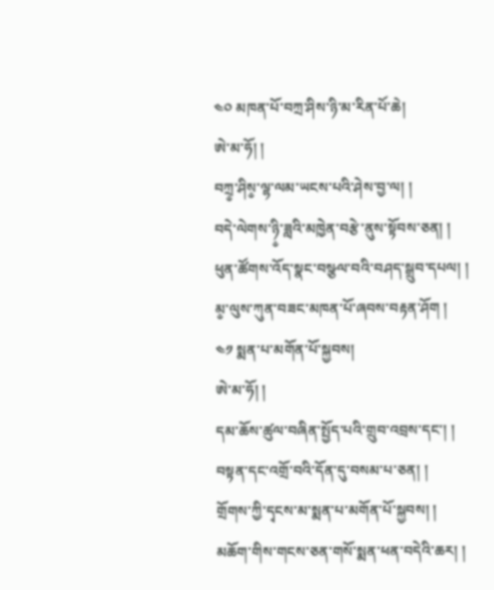༤༠ མཁན་པོ་བཀྲ་ཤིས་ཉི་མ་རིན་པོ་ཆེ།
ཨེ་མ་ཧོ། །
བཀྲ༵་ཤིས༵་ལྷ་ལམ་ཡངས་པའི་ཤེས་བྱ་ལ། །
བདེ་ལེགས་ཉི༵་ཟླའི་མཁྱེན་བརྩེ་ནུས་སྟོབས་ཅན། །
ཕུན་ཚོགས་འོད་སྣང་བསྩལ་བའི་བཤད་སྒྲུབ་དཔལ། །
མ༵་ལུས་ཀུན་བཟང་མཁན་པོ་ཞབས་བརྟན་ཤོག །
༤༡ སྨན་པ་མགོན་པོ་སྐྱབས།
ཨེ་མ་ཧོ། །
དམ་ཆོས་ཚུལ་བཞིན་སྤྱོད་པའི་གྲུབ་འབྲས་དང་། །
བསྟན་དང་འགྲོ་བའི་དོན་དུ་བསམ་པ་ཅན། །
གྲོགས་ཀྱི་དྭངས་མ་སྨན་པ་མགོན་པོ་སྐྱབས། །
མཆོག་གིས་གངས་ཅན་གསོ་སྨན་ཕན་བདེའི་ཆར། །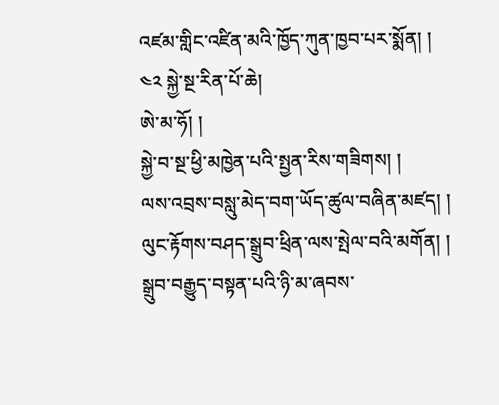འཛམ་གླིང་འཛིན་མའི་ཁྱོད་ཀུན་ཁྱབ་པར་སྨོན། །
༤༢ སྐྱེ་སྔ་རིན་པོ་ཆེ།
ཨེ་མ་ཧོ། །
སྐྱེ་བ་སྔ་ཕྱི་མཁྱེན་པའི་སྤྱན་རིས་གཟིགས། །
ལས་འབྲས་བསླུ་མེད་བག་ཡོད་ཚུལ་བཞིན་མཛད། །
ལུང་རྟོགས་བཤད་སྒྲུབ་ཕྲིན་ལས་སྤེལ་བའི་མགོན། །
སྒྲུབ་བརྒྱུད་བསྟན་པའི་ཉི་མ་ཞབས་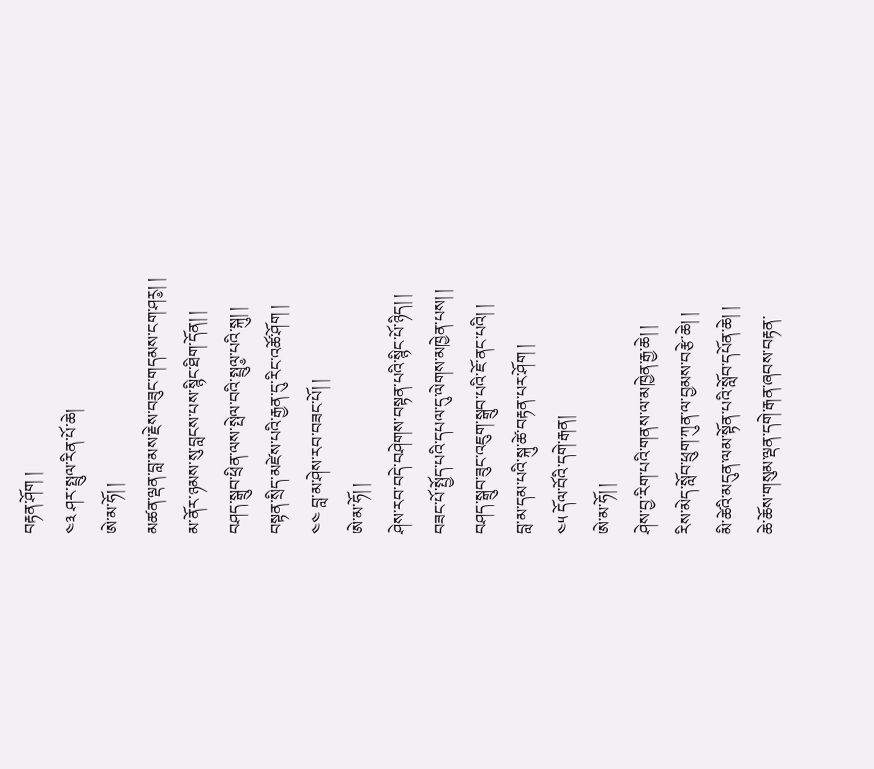བརྟན་ཤོག །
༤༣ ཤར་སྤྲུལ་རིན་པོ་ཆེ།
ཨེ་མ་ཧོ། །
མཚན་ལྡན་བླ་མས་རྗེས་བཟུང་གདམས་ངག་ཤར༵། །
མ་ནོར་ཉམས་སུ་བླངས་པས་སྙིང་ཐིག་དོན། །
བཤད་སྒྲུབ་ཕྲིན་ལས་སྤེལ་བའི་སྤྲུལ༵་པའི་སྐུ། །
བསྟན་སྲིད་མཛེས་པའི་རྒྱན་དུ་རིང་འཚོ་ཤོག །
༤༤ བླ་མ་ཤེས་རབ་བཟང་པོ། །
ཨེ་མ་ཧོ། །
ཤེས་རབ་བདེ་བཤེགས་བསྟན་པའི་སྙིང་པོ་ཉིད། །
བཟང་པོ་སྤྱོད་པའི་དཔལ་དུ་ལེགས་མཁྱེན་པས། །
བཤད་སྒྲུབ་ཟུང་འཇུག་སྒྲུབ་པའི་ཇོ་ནང་པའི། །
བླ་མ་དམ་པའི་སྐུ་ཚེ་བརྟན་པར་ཤོག །
༤༥ དོལ་བོའི་དགེ་རྒན།
ཨེ་མ་ཧོ། །
ཤེས་བྱ་རིག་པའི་གནས་ལ་མཁྱེན་རྒྱ་ཆེ། །
རིས་མེད་སློབ་ཕྲུག་ཀུན་ལ་བྱམས་བརྩེ་ཆེ། །
མི་ཚེའི་མདུན་ལམ་སྟོན་པའི་སློབ་དཔོན་ཆེ། །
ཆེ་ཆོས་གསུམ་ལྡན་དགེ་རྒན་ཞབས་བརྟན་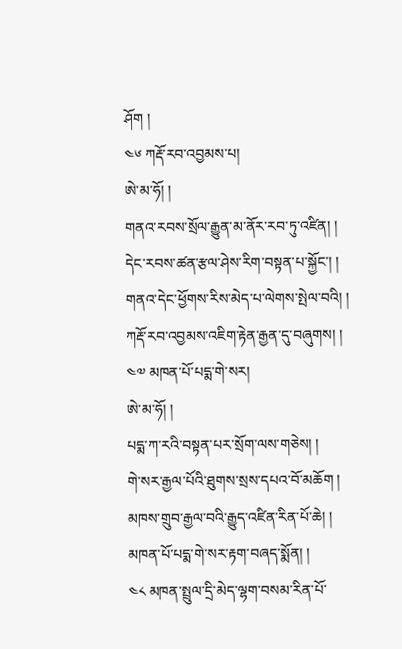ཤོག །
༤༦ ཀརྡོ་རབ་འབྱམས་པ།
ཨེ་མ་ཧོ། །
གནའ་རབས་སྲོལ་རྒྱུན་མ་ནོར་རབ་ཏུ་འཛིན། །
དེང་རབས་ཚན་རྩལ་ཤེས་རིག་བསྟན་པ་སྐྱོང་། །
གནའ་དེང་ཕྱོགས་རིས་མེད་པ་ལེགས་སྤེལ་བའི། །
ཀརྡོ་རབ་འབྱམས་འཇིག་རྟེན་རྒྱན་དུ་བཞུགས། །
༤༧ མཁན་པོ་པདྨ་གེ་སར།
ཨེ་མ་ཧོ། །
པདྨ་ཀ་རའི་བསྟན་པར་སྲོག་ལས་གཅེས། །
གེ་སར་རྒྱལ་པོའི་ཐུགས་སྲས་དཔའ་བོ་མཆོག །
མཁས་གྲུབ་རྒྱལ་བའི་རྒྱུད་འཛིན་རིན་པོ་ཆེ། །
མཁན་པོ་པདྨ་གེ་སར་རྟག་བཞད་སྨོན། །
༤༨ མཁན་སྤྲུལ་དྲི་མེད་ལྷག་བསམ་རིན་པོ་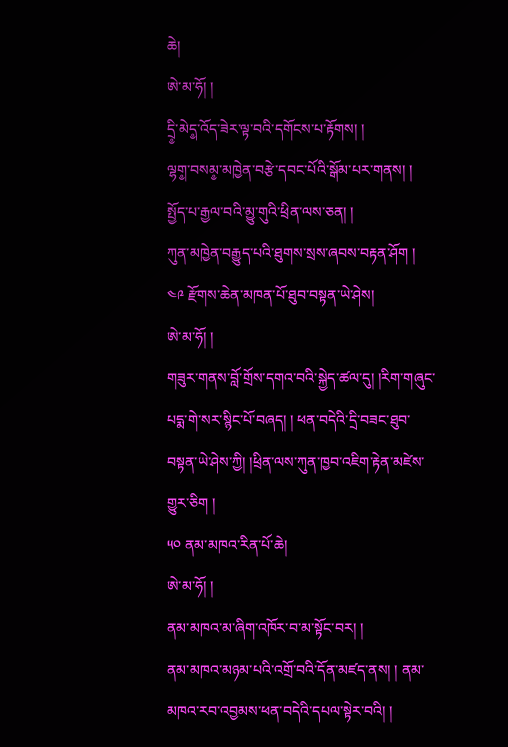ཆེ།
ཨེ་མ་ཧོ། །
དྲི༵་མེད༵་འོད་ཟེར་ལྟ་བའི་དགོངས་པ་རྟོགས། །
ལྷག༵་བསམ༵་མཁྱེན་བརྩེ་དབང་པོའི་སྒོམ་པར་གནས། །
སྤྱོད་པ་རྒྱལ་བའི་མྱུ་གུའི་ཕྲིན་ལས་ཅན། །
ཀུན་མཁྱེན་བརྒྱུད་པའི་ཐུགས་སྲས་ཞབས་བརྟན་ཤོག །
༤༩ རྫོགས་ཆེན་མཁན་པོ་ཐུབ་བསྟན་ཡེ་ཤེས།
ཨེ་མ་ཧོ། །
གཟུར་གནས་བློ་གྲོས་དགའ་བའི་སྐྱེད་ཚལ་དུ། །རིག་གཞུང་པདྨ་གེ་སར་སྙིང་པོ་བཞད། ། ཕན་བདེའི་དྲི་བཟང་ཐུབ་བསྟན་ཡེ་ཤེས་ཀྱི། །ཕྲིན་ལས་ཀུན་ཁྱབ་འཇིག་རྟེན་མཛེས་གྱུར་ཅིག །
༥༠ ནམ་མཁའ་རིན་པོ་ཆེ།
ཨེ་མ་ཧོ། །
ནམ་མཁའ་མ་ཞིག་འཁོར་བ་མ་སྟོང་བར། །
ནམ་མཁའ་མཉམ་པའི་འགྲོ་བའི་དོན་མཛད་ནས། ། ནམ་མཁའ་རབ་འབྱམས་ཕན་བདེའི་དཔལ་སྟེར་བའི། །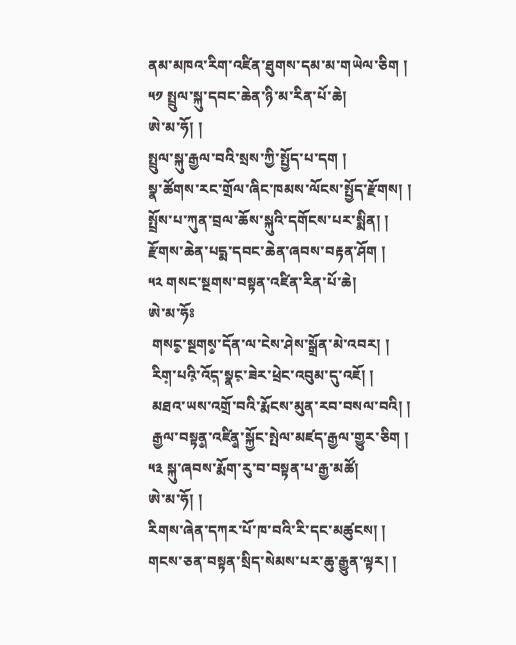ནམ་མཁའ་རིག་འཛིན་ཐུགས་དམ་མ་གཡེལ་ཅིག །
༥༡ སྤྲུལ་སྐུ་དབང་ཆེན་ཉི་མ་རིན་པོ་ཆེ།
ཨེ་མ་ཧོ། །
སྤྲུལ་སྐུ་རྒྱལ་བའི་སྲས་ཀྱི་སྤྱོད་པ་དག །
སྣ་ཚོགས་རང་གྲོལ་ཞིང་ཁམས་ལོངས་སྤྱོད་རྫོགས། །
སྤྲོས་པ་ཀུན་བྲལ་ཆོས་སྐུའི་དགོངས་པར་སྨིན། །
རྫོགས་ཆེན་པདྨ་དབང་ཆེན་ཞབས་བརྟན་ཤོག །
༥༢ གསང་སྔགས་བསྟན་འཛིན་རིན་པོ་ཆེ།
ཨེ་མ་ཧོཿ
 གསང༵་སྔགས༵་དོན་ལ་ངེས་ཤེས་སྒྲོན་མེ་འབར། །
 རིག༷་པའི༷་འོད༷་སྣང༷་ཟེར་ཕྲེང་འབུམ་དུ་འཇོ། །
 མཐའ་ཡས་འགྲོ་བའི་རྨོངས་མུན་རབ་བསལ་བའི། །
 རྒྱལ་བསྟན༵་འཛིན༵་སྐྱོང་སྤེལ་མཛད་རྒྱལ་གྱུར་ཅིག །
༥༣ སྐུ་ཞབས་རྨོག་རུ་བ་བསྟན་པ་རྒྱ་མཚོ།
ཨེ་མ་ཧོ། །
རིགས་ཞེན་དཀར་པོ་ཁ་བའི་རི་དང་མཚུངས། །
གངས་ཅན་བསྟན་སྲིད་སེམས་པར་ཆུ་རྒྱུན་ལྟར། །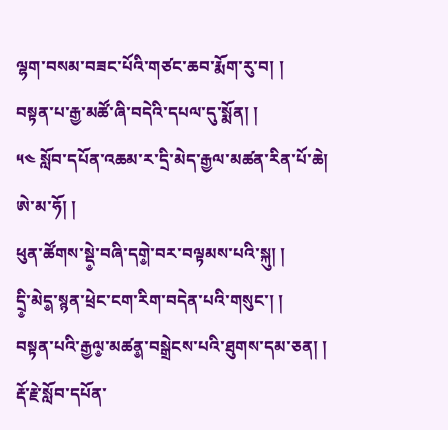ལྷག་བསམ་བཟང་པོའི་གཙང་ཆབ་རྨོག་རུ་བ། །
བསྟན་པ་རྒྱ་མཚོ་ཞི་བདེའི་དཔལ་དུ་སྨོན། །
༥༤ སློབ་དཔོན་འཆམ་ར་དྲི་མེད་རྒྱལ་མཚན་རིན་པོ་ཆེ།
ཨེ་མ་ཧོ། །
ཕུན་ཚོགས་སྡེ༵་བཞི་དགེ༵་བར་བལྟམས་པའི་སྐུ། །
དྲི༵་མེད༵་སྙན་ཕྲེང་ངག་རིག་བདེན་པའི་གསུང་། །
བསྟན་པའི་རྒྱལ༵་མཚན༵་བསྒྲེངས་པའི་ཐུགས་དམ་ཅན། །
རྡོ་རྗེ་སློབ་དཔོན་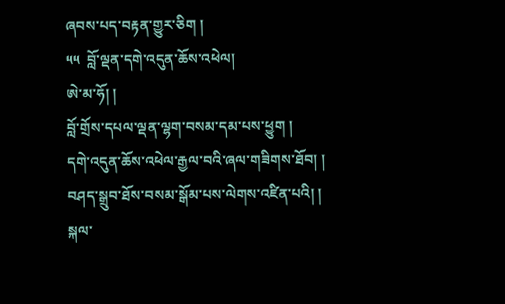ཞབས་པད་བརྟན་གྱུར་ཅིག །
༥༥  བློ་ལྡན་དགེ་འདུན་ཆོས་འཕེལ།
ཨེ་མ་ཧོ། །
བློ་གྲོས་དཔལ་ལྡན་ལྷག་བསམ་དམ་པས་ཕྱུག །
དགེ་འདུན་ཆོས་འཕེལ་རྒྱལ་བའི་ཞལ་གཟིགས་ཐོབ། །
བཤད་སྒྲུབ་ཐོས་བསམ་སྒོམ་པས་ལེགས་འཛིན་པའི། །
སྐལ་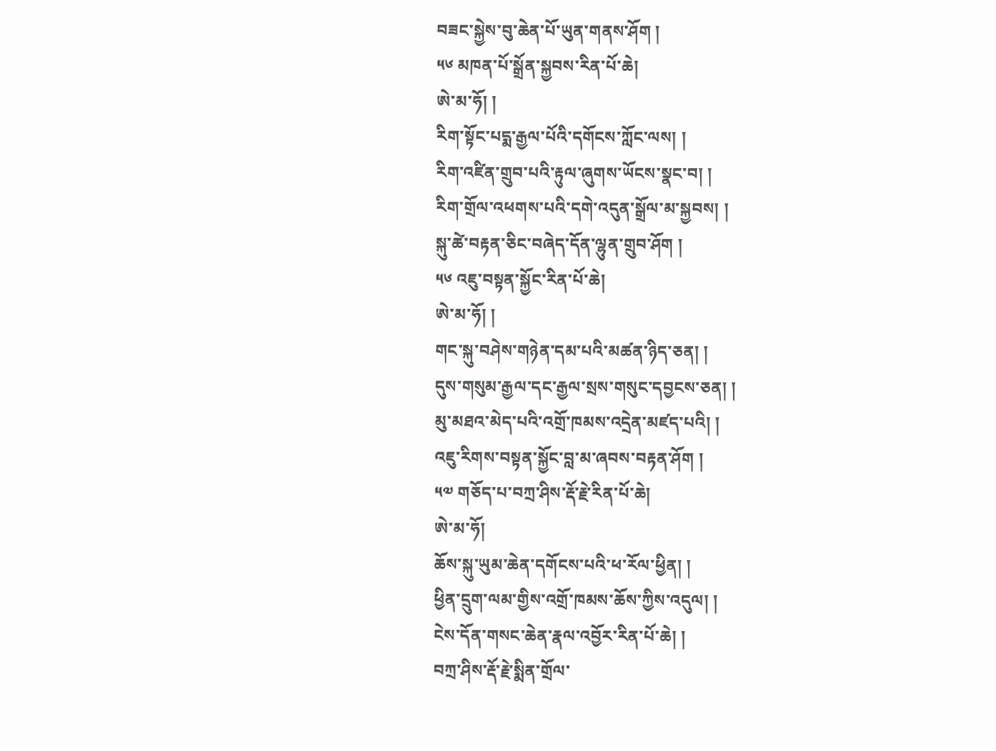བཟང་སྐྱེས་བུ་ཆེན་པོ་ཡུན་གནས་ཤོག །
༥༦ མཁན་པོ་སྒྲོན་སྐྱབས་རིན་པོ་ཆེ།
ཨེ་མ་ཧོ། །
རིག་སྟོང་པདྨ་རྒྱལ་པོའི་དགོངས་ཀློང་ལས། །
རིག་འཛིན་གྲུབ་པའི་རྟུལ་ཞུགས་ཡོངས་སྣང་བ། །
རིག་གྲོལ་འཕགས་པའི་དགེ་འདུན་སྒྲོལ་མ་སྐྱབས། །
སྐུ་ཚེ་བརྟན་ཅིང་བཞེད་དོན་ལྷུན་གྲུབ་ཤོག །
༥༦ འཇུ་བསྟན་སྐྱོང་རིན་པོ་ཆེ།
ཨེ་མ་ཧོ། །
གང་སྐུ་བཤེས་གཉེན་དམ་པའི་མཚན་ཉིད་ཅན། །
དུས་གསུམ་རྒྱལ་དང་རྒྱལ་སྲས་གསུང་དབྱངས་ཅན། །
མུ་མཐའ་མེད་པའི་འགྲོ་ཁམས་འདྲེན་མཛད་པའི། །
འཇུ་རིགས་བསྟན་སྐྱོང་བླ་མ་ཞབས་བརྟན་ཤོག །
༥༧ གཅོད་པ་བཀྲ་ཤིས་རྡོ་རྗེ་རིན་པོ་ཆེ།
ཨེ་མ་ཧོ།
ཆོས་སྐུ་ཡུམ་ཆེན་དགོངས་པའི་ཕ་རོལ་ཕྱིན། །
ཕྱིན་དྲུག་ལམ་གྱིས་འགྲོ་ཁམས་ཆོས་ཀྱིས་འདུལ། །
ངེས་དོན་གསང་ཆེན་རྣལ་འབྱོར་རིན་པོ་ཆེ། །
བཀྲ་ཤིས་རྡོ་རྗེ་སྨིན་གྲོལ་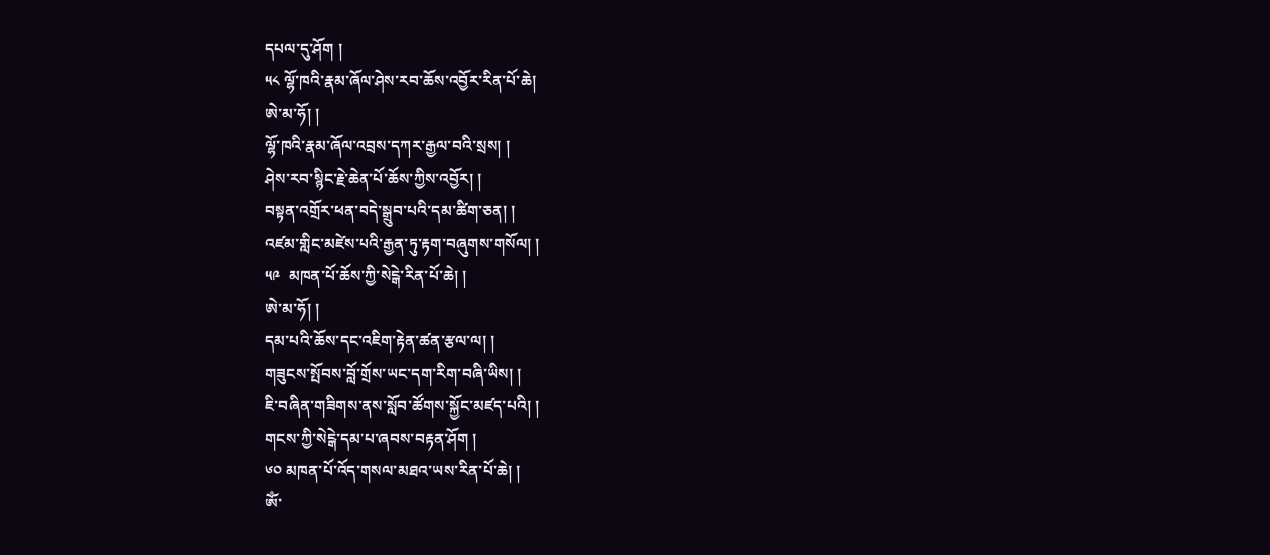དཔལ་དུ་ཤོག །
༥༨ ལྷོ་ཁའི་རྣམ་ཞོལ་ཤེས་རབ་ཆོས་འབྱོར་རིན་པོ་ཆེ།
ཨེ་མ་ཧོ། །
ལྷོ་ཁའི་རྣམ་ཞོལ་འབྲས་དཀར་རྒྱལ་བའི་སྲས། །
ཤེས་རབ་སྙིང་རྗེ་ཆེན་པོ་ཆོས་ཀྱིས་འབྱོར། །
བསྟན་འགྲོར་ཕན་བདེ་སྒྲུབ་པའི་དམ་ཚིག་ཅན། །
འཛམ་གླིང་མཛེས་པའི་རྒྱན་ཏུ་རྟག་བཞུགས་གསོལ། །
༥༩  མཁན་པོ་ཆོས་ཀྱི་སེངྒེ་རིན་པོ་ཆེ། །
ཨེ་མ་ཧོ། །
དམ་པའི་ཆོས་དང་འཇིག་རྟེན་ཚན་རྩལ་ལ། །
གཟུངས་སྤོབས་བློ་གྲོས་ཡང་དག་རིག་བཞི་ཡིས། །
ཇི་བཞིན་གཟིགས་ནས་སློབ་ཚོགས་སྐྱོང་མཛད་པའི། །
གངས་ཀྱི་སེངྒེ་དམ་པ་ཞབས་བརྟན་ཤོག །
༦༠ མཁན་པོ་འོད་གསལ་མཐའ་ཡས་རིན་པོ་ཆེ། །
ཨོཾ་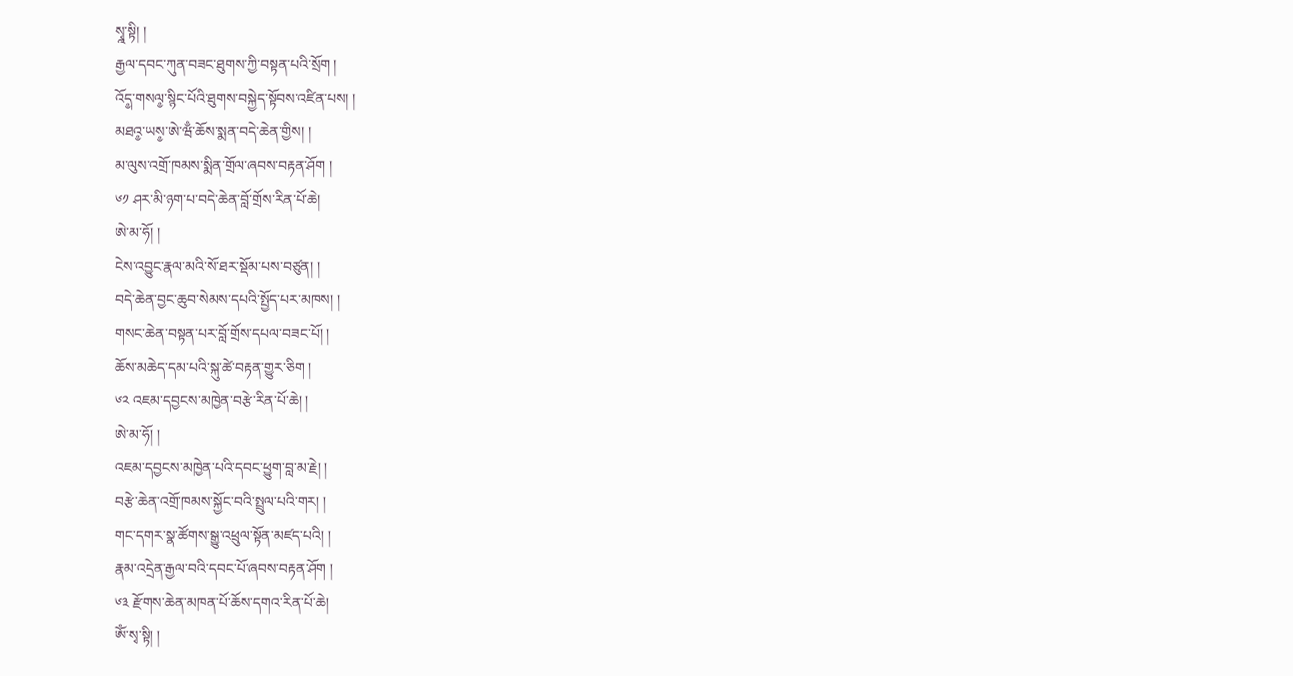སྭྰ་སྟི། །
རྒྱལ་དབང་ཀུན་བཟང་ཐུགས་ཀྱི་བསྟན་པའི་སྲོག །
འོད༵་གསལ༵་སྙིང་པོའི་ཐུགས་བསྐྱེད་སྟོབས་འཛིན་པས། །
མཐའ༵་ཡས༵་ཨེ་ཝྃ་ཆོས་སྨན་བདེ་ཆེན་གྱིས། །
མ་ལུས་འགྲོ་ཁམས་སྨིན་གྲོལ་ཞབས་བརྟན་ཤོག །
༦༡ ཤར་མི་ཉག་པ་བདེ་ཆེན་བློ་གྲོས་རིན་པོ་ཆེ།
ཨེ་མ་ཧོ། །
ངེས་འབྱུང་རྣལ་མའི་སོ་ཐར་སྡོམ་པས་བཙུན། །
བདེ་ཆེན་བྱང་ཆུབ་སེམས་དཔའི་སྤྱོད་པར་མཁས། །
གསང་ཆེན་བསྟན་པར་བློ་གྲོས་དཔལ་བཟང་པོ། །
ཆོས་མཆེད་དམ་པའི་སྐུ་ཚེ་བརྟན་གྱུར་ཅིག །
༦༢ འཇམ་དབྱངས་མཁྱེན་བརྩེ་རིན་པོ་ཆེ། །
ཨེ་མ་ཧོ། །
འཇམ་དབྱངས་མཁྱེན་པའི་དབང་ཕྱུག་བླ་མ་རྗེ། །
བརྩེ་ཆེན་འགྲོ་ཁམས་སྐྱོང་བའི་སྤྲུལ་པའི་གར། །
གང་དགར་སྣ་ཚོགས་སྒྱུ་འཕྲུལ་སྟོན་མཛད་པའི། །
རྣམ་འདྲེན་རྒྱལ་བའི་དབང་པོ་ཞབས་བརྟན་ཤོག །
༦༣ རྫོགས་ཆེན་མཁན་པོ་ཆོས་དགའ་རིན་པོ་ཆེ།
ཨོཾ་སྭ་སྟི། །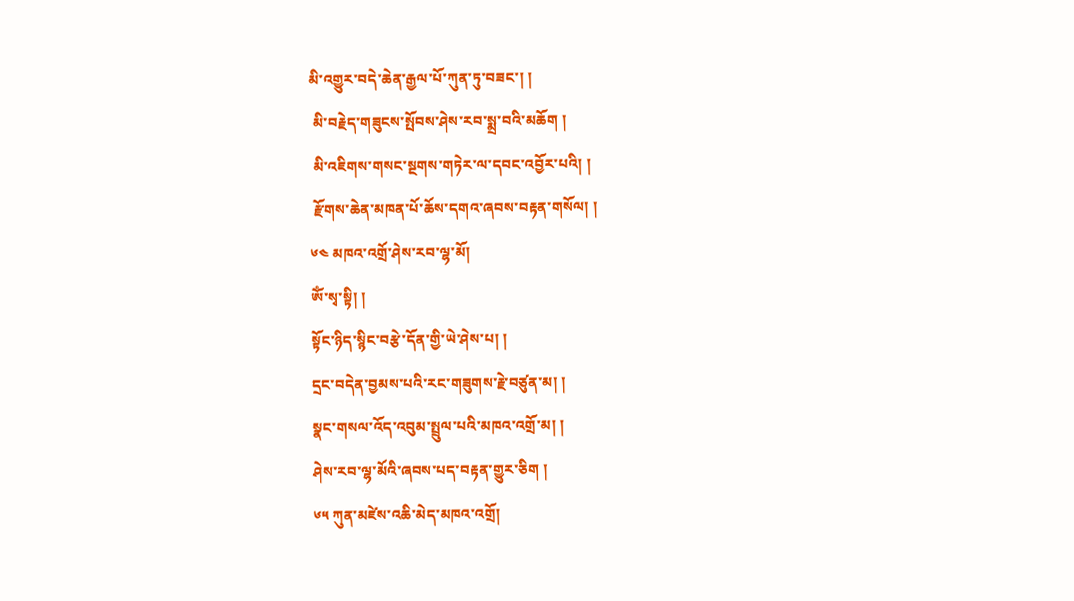མི་འགྱུར་བདེ་ཆེན་རྒྱལ་པོ་ཀུན་ཏུ་བཟང་། །
 མི་བརྗེད་གཟུངས་སྤོབས་ཤེས་རབ་སྨྲ་བའི་མཆོག །
 མི་འཇིགས་གསང་སྔགས་གཏེར་ལ་དབང་འབྱོར་པའི། །
 རྫོགས་ཆེན་མཁན་པོ་ཆོས་དགའ་ཞབས་བརྟན་གསོལ། །
༦༤ མཁའ་འགྲོ་ཤེས་རབ་ལྷ་མོ།
ཨོཾ་སྭ་སྟི། །
སྟོང་ཉིད་སྙིང་བརྩེ་དོན་གྱི་ཡེ་ཤེས་པ། །
དྲང་བདེན་བྱམས་པའི་རང་གཟུགས་རྗེ་བཙུན་མ། །
སྣང་གསལ་འོད་འབུམ་སྤྲུལ་པའི་མཁའ་འགྲོ་མ། །
ཤེས་རབ་ལྷ་མོའི་ཞབས་པད་བརྟན་གྱུར་ཅིག །
༦༥ ཀུན་མཛེས་འཆི་མེད་མཁའ་འགྲོ།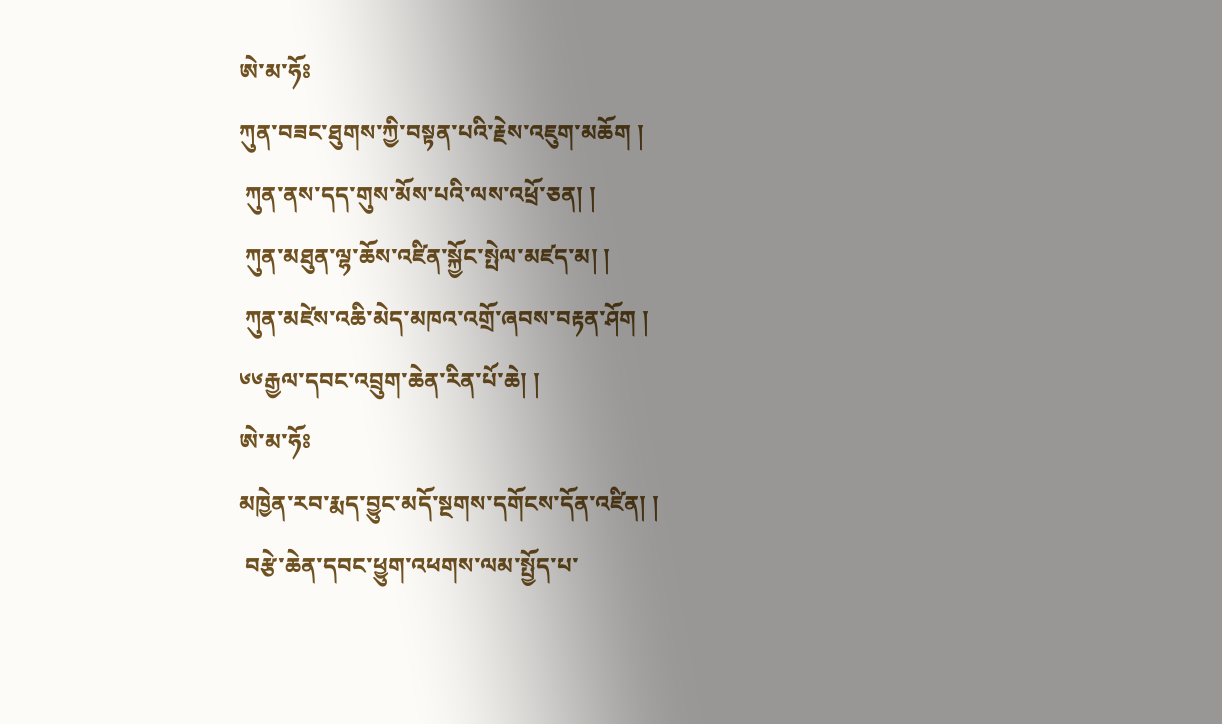ཨེ་མ་ཧོཿ
ཀུན་བཟང་ཐུགས་ཀྱི་བསྟན་པའི་རྗེས་འཇུག་མཆོག །
 ཀུན་ནས་དད་གུས་མོས་པའི་ལས་འཕྲོ་ཅན། །
 ཀུན་མཐུན་ལྷ་ཆོས་འཛིན་སྐྱོང་སྤེལ་མཛད་མ། །
 ཀུན་མཛེས་འཆི་མེད་མཁའ་འགྲོ་ཞབས་བརྟན་ཤོག །
༦༦རྒྱལ་དབང་འབྲུག་ཆེན་རིན་པོ་ཆེ། །
ཨེ་མ་ཧོཿ
མཁྱེན་རབ་རྨད་བྱུང་མདོ་སྔགས་དགོངས་དོན་འཛིན། །
 བརྩེ་ཆེན་དབང་ཕྱུག་འཕགས་ལམ་སྤྱོད་པ་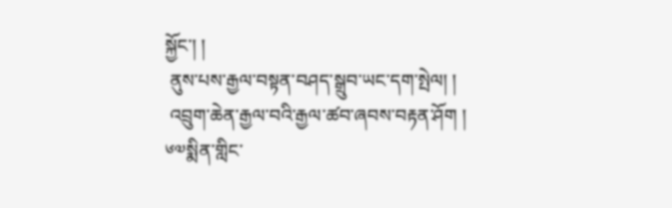སྐྱོང་། །
 ནུས་པས་རྒྱལ་བསྟན་བཤད་སྒྲུབ་ཡང་དག་སྤེལ། །
 འབྲུག་ཆེན་རྒྱལ་བའི་རྒྱལ་ཚབ་ཞབས་བརྟན་ཤོག །
༦༧སྨིན་གླིང་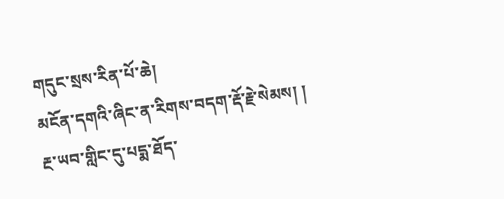གདུང་སྲས་རིན་པོ་ཆེ།
མངོན་དགའི་ཞིང་ན་རིགས་བདག་རྡོ་རྗེ་སེམས། །
རྔ་ཡབ་གླིང་དུ་པདྨ་ཐོད་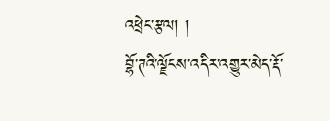འཕྲེང་རྩལ། །
བྷོ་ཊའི་ལྗོངས་འདིར་འགྱུར་མེད་རྡོ་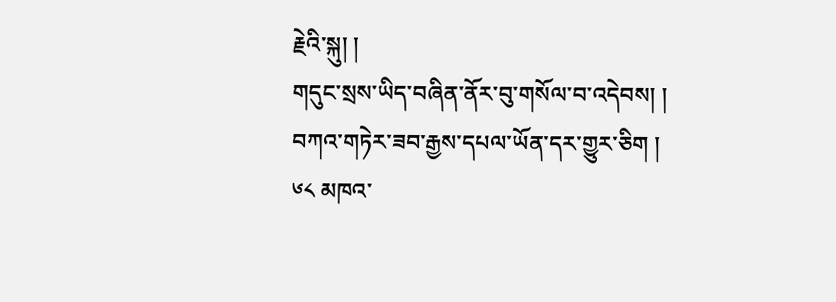རྗེའི་སྐུ། །
གདུང་སྲས་ཡིད་བཞིན་ནོར་བུ་གསོལ་བ་འདེབས། །
བཀའ་གཏེར་ཟབ་རྒྱས་དཔལ་ཡོན་དར་གྱུར་ཅིག །
༦༨ མཁའ་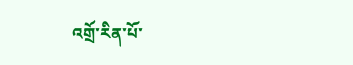འགྲོ་རིན་པོ་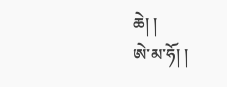ཆེ། །
ཨེ་མ་ཧོ། །